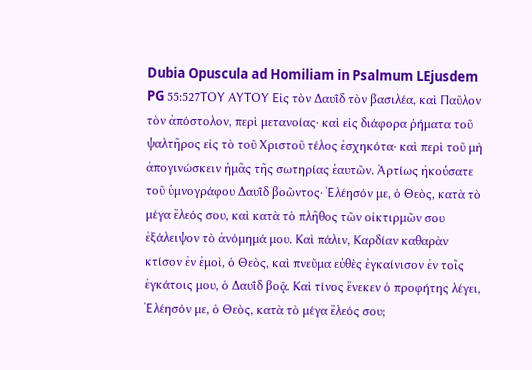Dubia Opuscula ad Homiliam in Psalmum LEjusdem
PG 55:527ΤΟΥ ΑΥΤΟΥ Εἰς τὸν Δαυὶ̈δ τὸν βασιλέα, καὶ Παῦλον τὸν ἀπόστολον, περὶ μετανοίας· καὶ εἰς διάφορα ῥήματα τοῦ ψαλτῆρος εἰς τὸ τοῦ Χριστοῦ τέλος ἐσχηκότα· καὶ περὶ τοῦ μὴ ἀπογινώσκειν ἡμᾶς τῆς σωτηρίας ἑαυτῶν. Ἀρτίως ἠκούσατε τοῦ ὑμνογράφου Δαυὶ̈δ βοῶντος· Ἐλέησόν με, ὁ Θεὸς, κατὰ τὸ μέγα ἔλεός σου, καὶ κατὰ τὸ πλῆθος τῶν οἰκτιρμῶν σου ἐξάλειψον τὸ ἀνόμημά μου. Καὶ πάλιν, Καρδίαν καθαρὰν κτίσον ἐν ἐμοὶ, ὁ Θεὸς, καὶ πνεῦμα εὐθὲς ἐγκαίνισον ἐν τοῖς ἐγκάτοις μου, ὁ Δαυὶ̈δ βοᾷ. Καὶ τίνος ἕνεκεν ὁ προφήτης λέγει, Ἐλέησόν με, ὁ Θεὸς, κατὰ τὸ μέγα ἔλεός σου;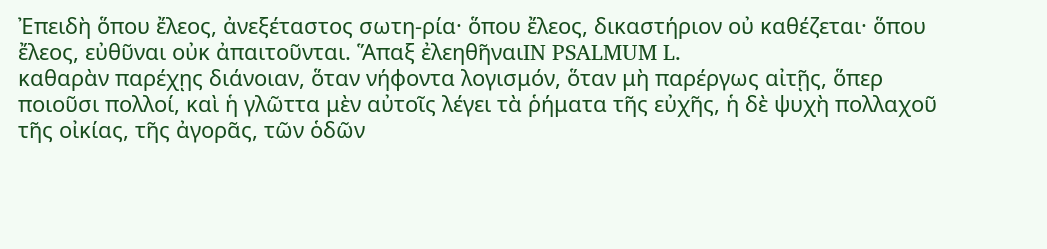Ἐπειδὴ ὅπου ἔλεος, ἀνεξέταστος σωτη-ρία· ὅπου ἔλεος, δικαστήριον οὐ καθέζεται· ὅπου ἔλεος, εὐθῦναι οὐκ ἀπαιτοῦνται. Ἅπαξ ἐλεηθῆναιIN PSALMUM L.
καθαρὰν παρέχῃς διάνοιαν, ὅταν νήφοντα λογισμόν, ὅταν μὴ παρέργως αἰτῇς, ὅπερ ποιοῦσι πολλοί, καὶ ἡ γλῶττα μὲν αὐτοῖς λέγει τὰ ῥήματα τῆς εὐχῆς, ἡ δὲ ψυχὴ πολλαχοῦ τῆς οἰκίας, τῆς ἀγορᾶς, τῶν ὁδῶν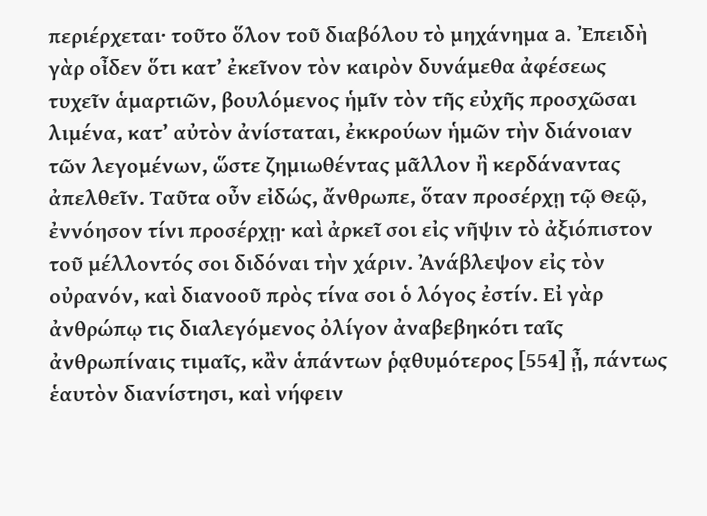περιέρχεται· τοῦτο ὅλον τοῦ διαβόλου τὸ μηχάνημα a. Ἐπειδὴ γὰρ οἶδεν ὅτι κατ’ ἐκεῖνον τὸν καιρὸν δυνάμεθα ἀφέσεως τυχεῖν ἁμαρτιῶν, βουλόμενος ἡμῖν τὸν τῆς εὐχῆς προσχῶσαι λιμένα, κατ’ αὐτὸν ἀνίσταται, ἐκκρούων ἡμῶν τὴν διάνοιαν τῶν λεγομένων, ὥστε ζημιωθέντας μᾶλλον ἢ κερδάναντας ἀπελθεῖν. Ταῦτα οὖν εἰδώς, ἄνθρωπε, ὅταν προσέρχῃ τῷ Θεῷ, ἐννόησον τίνι προσέρχῃ· καὶ ἀρκεῖ σοι εἰς νῆψιν τὸ ἀξιόπιστον τοῦ μέλλοντός σοι διδόναι τὴν χάριν. Ἀνάβλεψον εἰς τὸν οὐρανόν, καὶ διανοοῦ πρὸς τίνα σοι ὁ λόγος ἐστίν. Εἰ γὰρ ἀνθρώπῳ τις διαλεγόμενος ὀλίγον ἀναβεβηκότι ταῖς ἀνθρωπίναις τιμαῖς, κἂν ἁπάντων ῥᾳθυμότερος [554] ᾖ, πάντως ἑαυτὸν διανίστησι, καὶ νήφειν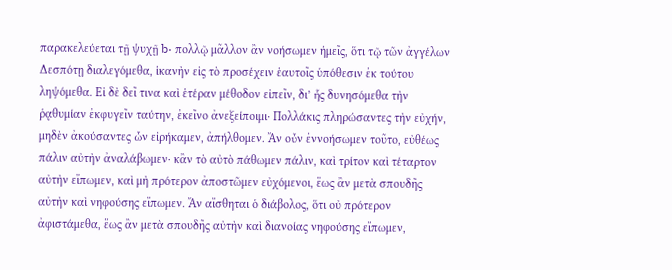παρακελεύεται τῇ ψυχῇ b· πολλῷ μᾶλλον ἂν νοήσωμεν ἡμεῖς, ὅτι τῷ τῶν ἀγγέλων Δεσπότῃ διαλεγόμεθα, ἱκανὴν εἰς τὸ προσέχειν ἑαυτοῖς ὑπόθεσιν ἐκ τούτου ληψόμεθα. Εἰ δὲ δεῖ τινα καὶ ἑτέραν μέθοδον εἰπεῖν, δι’ ἧς δυνησόμεθα τὴν ῥᾳθυμίαν ἐκφυγεῖν ταύτην, ἐκεῖνο ἀνεξείποιμι· Πολλάκις πληρώσαντες τὴν εὐχήν, μηδὲν ἀκούσαντες ὧν εἰρήκαμεν, ἀπήλθομεν. Ἄν οὖν ἐννοήσωμεν τοῦτο, εὐθέως πάλιν αὐτὴν ἀναλάβωμεν· κἂν τὸ αὐτὸ πάθωμεν πάλιν, καὶ τρίτον καὶ τέταρτον αὐτὴν εἴπωμεν, καὶ μὴ πρότερον ἀποστῶμεν εὐχόμενοι, ἕως ἂν μετὰ σπουδῆς αὐτὴν καὶ νηφούσης εἴπωμεν. Ἄν αἴσθηται ὁ διάβολος, ὅτι οὐ πρότερον ἀφιστάμεθα, ἕως ἂν μετὰ σπουδῆς αὐτὴν καὶ διανοίας νηφούσης εἴπωμεν,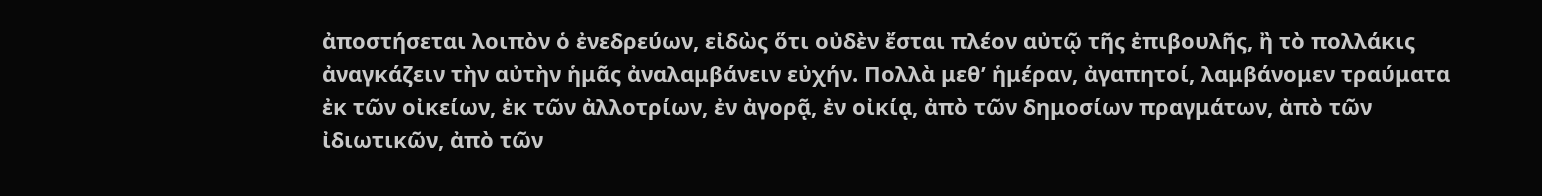ἀποστήσεται λοιπὸν ὁ ἐνεδρεύων, εἰδὼς ὅτι οὐδὲν ἔσται πλέον αὐτῷ τῆς ἐπιβουλῆς, ἢ τὸ πολλάκις ἀναγκάζειν τὴν αὐτὴν ἡμᾶς ἀναλαμβάνειν εὐχήν. Πολλὰ μεθ’ ἡμέραν, ἀγαπητοί, λαμβάνομεν τραύματα ἐκ τῶν οἰκείων, ἐκ τῶν ἀλλοτρίων, ἐν ἀγορᾷ, ἐν οἰκίᾳ, ἀπὸ τῶν δημοσίων πραγμάτων, ἀπὸ τῶν ἰδιωτικῶν, ἀπὸ τῶν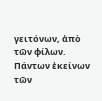γειτόνων, ἀπὸ τῶν φίλων. Πάντων ἐκείνων τῶν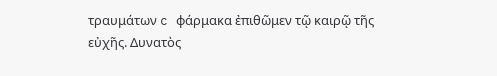τραυμάτων c φάρμακα ἐπιθῶμεν τῷ καιρῷ τῆς εὐχῆς. Δυνατὸς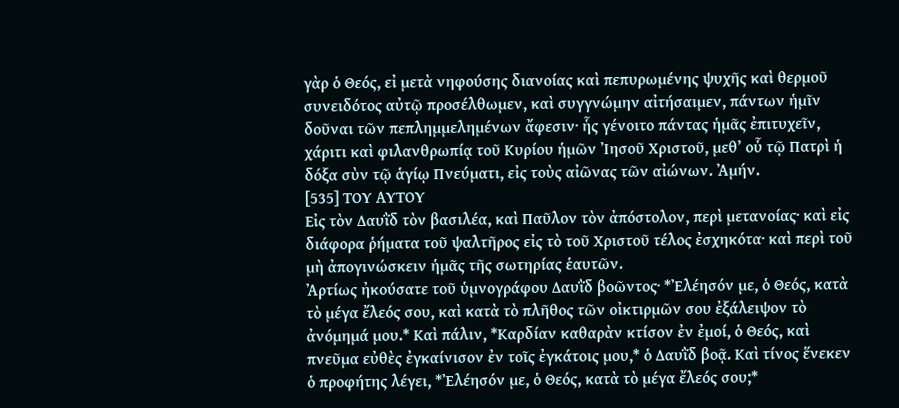γὰρ ὁ Θεός, εἰ μετὰ νηφούσης διανοίας καὶ πεπυρωμένης ψυχῆς καὶ θερμοῦ συνειδότος αὐτῷ προσέλθωμεν, καὶ συγγνώμην αἰτήσαιμεν, πάντων ἡμῖν δοῦναι τῶν πεπλημμελημένων ἄφεσιν· ἧς γένοιτο πάντας ἡμᾶς ἐπιτυχεῖν, χάριτι καὶ φιλανθρωπίᾳ τοῦ Κυρίου ἡμῶν Ἰησοῦ Χριστοῦ, μεθ’ οὗ τῷ Πατρὶ ἡ δόξα σὺν τῷ ἁγίῳ Πνεύματι, εἰς τοὺς αἰῶνας τῶν αἰώνων. Ἀμήν.
[535] ΤΟΥ ΑΥΤΟΥ
Εἰς τὸν Δαυῒδ τὸν βασιλέα, καὶ Παῦλον τὸν ἀπόστολον, περὶ μετανοίας· καὶ εἰς διάφορα ῥήματα τοῦ ψαλτῆρος εἰς τὸ τοῦ Χριστοῦ τέλος ἐσχηκότα· καὶ περὶ τοῦ μὴ ἀπογινώσκειν ἡμᾶς τῆς σωτηρίας ἑαυτῶν.
Ἀρτίως ἠκούσατε τοῦ ὑμνογράφου Δαυῒδ βοῶντος· *Ἐλέησόν με, ὁ Θεός, κατὰ τὸ μέγα ἔλεός σου, καὶ κατὰ τὸ πλῆθος τῶν οἰκτιρμῶν σου ἐξάλειψον τὸ ἀνόμημά μου.* Καὶ πάλιν, *Καρδίαν καθαρὰν κτίσον ἐν ἐμοί, ὁ Θεός, καὶ πνεῦμα εὐθὲς ἐγκαίνισον ἐν τοῖς ἐγκάτοις μου,* ὁ Δαυῒδ βοᾷ. Καὶ τίνος ἕνεκεν ὁ προφήτης λέγει, *Ἐλέησόν με, ὁ Θεός, κατὰ τὸ μέγα ἔλεός σου;*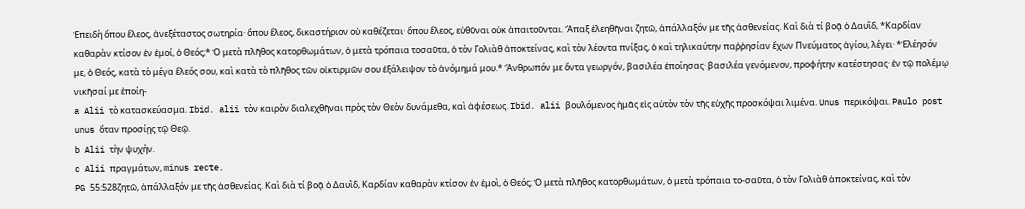Ἐπειδὴ ὅπου ἔλεος, ἀνεξέταστος σωτηρία· ὅπου ἔλεος, δικαστήριον οὐ καθέζεται· ὅπου ἔλεος, εὐθῦναι οὐκ ἀπαιτοῦνται. Ἅπαξ ἐλεηθῆναι ζητῶ, ἀπάλλαξόν με τῆς ἀσθενείας. Καὶ διὰ τί βοᾷ ὁ Δαυῒδ, *Καρδίαν καθαρὰν κτίσον ἐν ἐμοί, ὁ Θεός;* Ὁ μετὰ πλῆθος κατορθωμάτων, ὁ μετὰ τρόπαια τοσαῦτα, ὁ τὸν Γολιὰθ ἀποκτείνας, καὶ τὸν λέοντα πνίξας, ὁ καὶ τηλικαύτην παῤῥησίαν ἔχων Πνεύματος ἁγίου, λέγει· *Ἐλέησόν με, ὁ Θεός, κατὰ τὸ μέγα ἔλεός σου, καὶ κατὰ τὸ πλῆθος τῶν οἰκτιρμῶν σου ἐξάλειψον τὸ ἀνόμημά μου.* Ἄνθρωπόν με ὄντα γεωργόν, βασιλέα ἐποίησας· βασιλέα γενόμενον, προφήτην κατέστησας· ἐν τῷ πολέμῳ νικῆσαί με ἐποίη-
a Alii τὸ κατασκεύασμα. Ibid. alii τὸν καιρὸν διαλεχθῆναι πρὸς τὸν Θεὸν δυνάμεθα, καὶ ἀφέσεως. Ibid. alii βουλόμενος ἡμᾶς εἰς αὐτὸν τὸν τῆς εὐχῆς προσκόψαι λιμένα. Unus περικόψαι. Paulo post unus ὅταν προσίῃς τῷ Θεῷ.
b Alii τὴν ψυχήν.
c Alii πραγμάτων, minus recte.
PG 55:528ζητῶ, ἀπάλλαξόν με τῆς ἀσθενείας. Καὶ διὰ τί βοᾷ ὁ Δαυὶ̈δ, Καρδίαν καθαρὰν κτίσον ἐν ἐμοὶ, ὁ Θεός; Ὁ μετὰ πλῆθος κατορθωμάτων, ὁ μετὰ τρόπαια το-σαῦτα, ὁ τὸν Γολιὰθ ἀποκτείνας, καὶ τὸν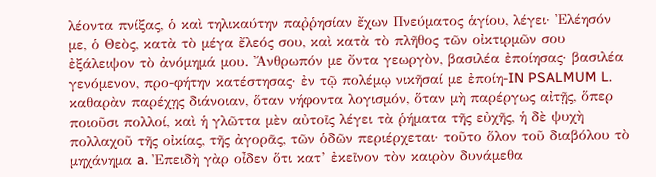λέοντα πνίξας, ὁ καὶ τηλικαύτην παῤῥησίαν ἔχων Πνεύματος ἁγίου, λέγει· Ἐλέησόν με, ὁ Θεὸς, κατὰ τὸ μέγα ἔλεός σου, καὶ κατὰ τὸ πλῆθος τῶν οἰκτιρμῶν σου ἐξάλειψον τὸ ἀνόμημά μου. Ἄνθρωπόν με ὄντα γεωργὸν, βασιλέα ἐποίησας· βασιλέα γενόμενον, προ-φήτην κατέστησας· ἐν τῷ πολέμῳ νικῆσαί με ἐποίη-IN PSALMUM L.
καθαρὰν παρέχῃς διάνοιαν, ὅταν νήφοντα λογισμόν, ὅταν μὴ παρέργως αἰτῇς, ὅπερ ποιοῦσι πολλοί, καὶ ἡ γλῶττα μὲν αὐτοῖς λέγει τὰ ῥήματα τῆς εὐχῆς, ἡ δὲ ψυχὴ πολλαχοῦ τῆς οἰκίας, τῆς ἀγορᾶς, τῶν ὁδῶν περιέρχεται· τοῦτο ὅλον τοῦ διαβόλου τὸ μηχάνημα a. Ἐπειδὴ γὰρ οἶδεν ὅτι κατ’ ἐκεῖνον τὸν καιρὸν δυνάμεθα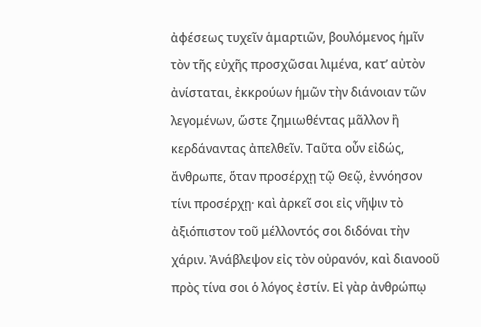ἀφέσεως τυχεῖν ἁμαρτιῶν, βουλόμενος ἡμῖν τὸν τῆς εὐχῆς προσχῶσαι λιμένα, κατ’ αὐτὸν ἀνίσταται, ἐκκρούων ἡμῶν τὴν διάνοιαν τῶν λεγομένων, ὥστε ζημιωθέντας μᾶλλον ἢ κερδάναντας ἀπελθεῖν. Ταῦτα οὖν εἰδώς, ἄνθρωπε, ὅταν προσέρχῃ τῷ Θεῷ, ἐννόησον τίνι προσέρχῃ· καὶ ἀρκεῖ σοι εἰς νῆψιν τὸ ἀξιόπιστον τοῦ μέλλοντός σοι διδόναι τὴν χάριν. Ἀνάβλεψον εἰς τὸν οὐρανόν, καὶ διανοοῦ πρὸς τίνα σοι ὁ λόγος ἐστίν. Εἰ γὰρ ἀνθρώπῳ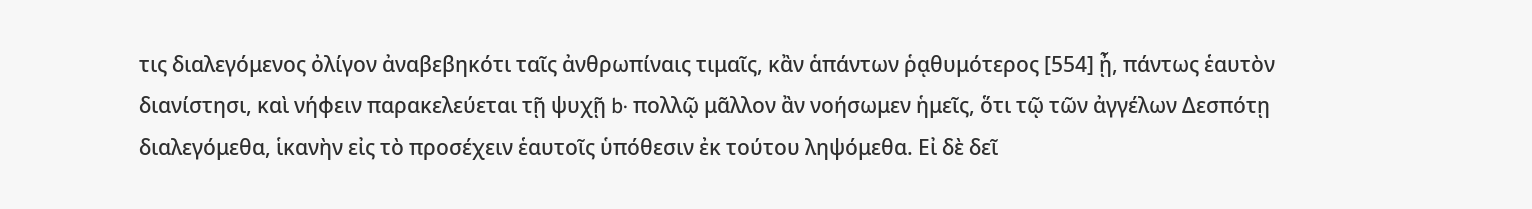τις διαλεγόμενος ὀλίγον ἀναβεβηκότι ταῖς ἀνθρωπίναις τιμαῖς, κἂν ἁπάντων ῥᾳθυμότερος [554] ᾖ, πάντως ἑαυτὸν διανίστησι, καὶ νήφειν παρακελεύεται τῇ ψυχῇ b· πολλῷ μᾶλλον ἂν νοήσωμεν ἡμεῖς, ὅτι τῷ τῶν ἀγγέλων Δεσπότῃ διαλεγόμεθα, ἱκανὴν εἰς τὸ προσέχειν ἑαυτοῖς ὑπόθεσιν ἐκ τούτου ληψόμεθα. Εἰ δὲ δεῖ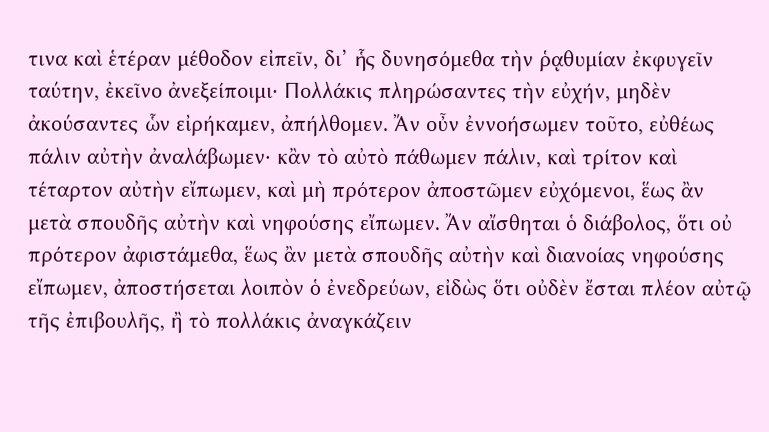τινα καὶ ἑτέραν μέθοδον εἰπεῖν, δι’ ἧς δυνησόμεθα τὴν ῥᾳθυμίαν ἐκφυγεῖν ταύτην, ἐκεῖνο ἀνεξείποιμι· Πολλάκις πληρώσαντες τὴν εὐχήν, μηδὲν ἀκούσαντες ὧν εἰρήκαμεν, ἀπήλθομεν. Ἄν οὖν ἐννοήσωμεν τοῦτο, εὐθέως πάλιν αὐτὴν ἀναλάβωμεν· κἂν τὸ αὐτὸ πάθωμεν πάλιν, καὶ τρίτον καὶ τέταρτον αὐτὴν εἴπωμεν, καὶ μὴ πρότερον ἀποστῶμεν εὐχόμενοι, ἕως ἂν μετὰ σπουδῆς αὐτὴν καὶ νηφούσης εἴπωμεν. Ἄν αἴσθηται ὁ διάβολος, ὅτι οὐ πρότερον ἀφιστάμεθα, ἕως ἂν μετὰ σπουδῆς αὐτὴν καὶ διανοίας νηφούσης εἴπωμεν, ἀποστήσεται λοιπὸν ὁ ἐνεδρεύων, εἰδὼς ὅτι οὐδὲν ἔσται πλέον αὐτῷ τῆς ἐπιβουλῆς, ἢ τὸ πολλάκις ἀναγκάζειν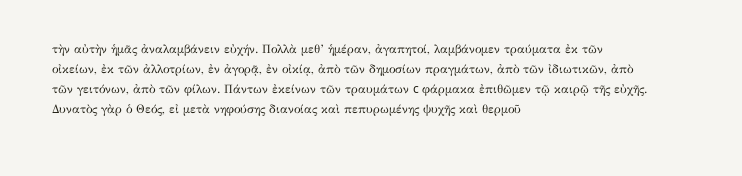τὴν αὐτὴν ἡμᾶς ἀναλαμβάνειν εὐχήν. Πολλὰ μεθ’ ἡμέραν, ἀγαπητοί, λαμβάνομεν τραύματα ἐκ τῶν οἰκείων, ἐκ τῶν ἀλλοτρίων, ἐν ἀγορᾷ, ἐν οἰκίᾳ, ἀπὸ τῶν δημοσίων πραγμάτων, ἀπὸ τῶν ἰδιωτικῶν, ἀπὸ τῶν γειτόνων, ἀπὸ τῶν φίλων. Πάντων ἐκείνων τῶν τραυμάτων c φάρμακα ἐπιθῶμεν τῷ καιρῷ τῆς εὐχῆς. Δυνατὸς γὰρ ὁ Θεός, εἰ μετὰ νηφούσης διανοίας καὶ πεπυρωμένης ψυχῆς καὶ θερμοῦ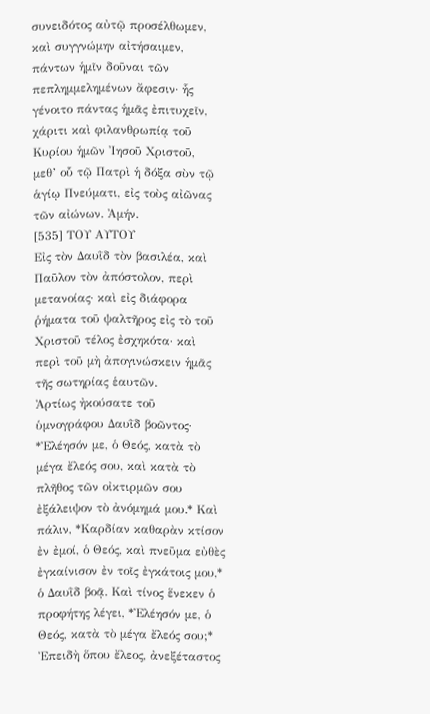συνειδότος αὐτῷ προσέλθωμεν, καὶ συγγνώμην αἰτήσαιμεν, πάντων ἡμῖν δοῦναι τῶν πεπλημμελημένων ἄφεσιν· ἧς γένοιτο πάντας ἡμᾶς ἐπιτυχεῖν, χάριτι καὶ φιλανθρωπίᾳ τοῦ Κυρίου ἡμῶν Ἰησοῦ Χριστοῦ, μεθ’ οὗ τῷ Πατρὶ ἡ δόξα σὺν τῷ ἁγίῳ Πνεύματι, εἰς τοὺς αἰῶνας τῶν αἰώνων. Ἀμήν.
[535] ΤΟΥ ΑΥΤΟΥ
Εἰς τὸν Δαυῒδ τὸν βασιλέα, καὶ Παῦλον τὸν ἀπόστολον, περὶ μετανοίας· καὶ εἰς διάφορα ῥήματα τοῦ ψαλτῆρος εἰς τὸ τοῦ Χριστοῦ τέλος ἐσχηκότα· καὶ περὶ τοῦ μὴ ἀπογινώσκειν ἡμᾶς τῆς σωτηρίας ἑαυτῶν.
Ἀρτίως ἠκούσατε τοῦ ὑμνογράφου Δαυῒδ βοῶντος· *Ἐλέησόν με, ὁ Θεός, κατὰ τὸ μέγα ἔλεός σου, καὶ κατὰ τὸ πλῆθος τῶν οἰκτιρμῶν σου ἐξάλειψον τὸ ἀνόμημά μου.* Καὶ πάλιν, *Καρδίαν καθαρὰν κτίσον ἐν ἐμοί, ὁ Θεός, καὶ πνεῦμα εὐθὲς ἐγκαίνισον ἐν τοῖς ἐγκάτοις μου,* ὁ Δαυῒδ βοᾷ. Καὶ τίνος ἕνεκεν ὁ προφήτης λέγει, *Ἐλέησόν με, ὁ Θεός, κατὰ τὸ μέγα ἔλεός σου;* Ἐπειδὴ ὅπου ἔλεος, ἀνεξέταστος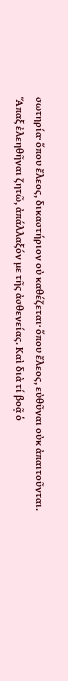σωτηρία· ὅπου ἔλεος, δικαστήριον οὐ καθέζεται· ὅπου ἔλεος, εὐθῦναι οὐκ ἀπαιτοῦνται. Ἅπαξ ἐλεηθῆναι ζητῶ, ἀπάλλαξόν με τῆς ἀσθενείας. Καὶ διὰ τί βοᾷ ὁ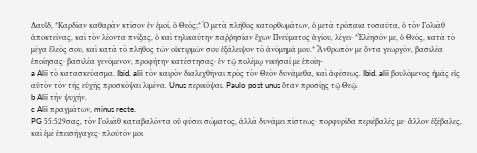Δαυῒδ, *Καρδίαν καθαρὰν κτίσον ἐν ἐμοί, ὁ Θεός;* Ὁ μετὰ πλῆθος κατορθωμάτων, ὁ μετὰ τρόπαια τοσαῦτα, ὁ τὸν Γολιὰθ ἀποκτείνας, καὶ τὸν λέοντα πνίξας, ὁ καὶ τηλικαύτην παῤῥησίαν ἔχων Πνεύματος ἁγίου, λέγει· *Ἐλέησόν με, ὁ Θεός, κατὰ τὸ μέγα ἔλεός σου, καὶ κατὰ τὸ πλῆθος τῶν οἰκτιρμῶν σου ἐξάλειψον τὸ ἀνόμημά μου.* Ἄνθρωπόν με ὄντα γεωργόν, βασιλέα ἐποίησας· βασιλέα γενόμενον, προφήτην κατέστησας· ἐν τῷ πολέμῳ νικῆσαί με ἐποίη-
a Alii τὸ κατασκεύασμα. Ibid. alii τὸν καιρὸν διαλεχθῆναι πρὸς τὸν Θεὸν δυνάμεθα, καὶ ἀφέσεως. Ibid. alii βουλόμενος ἡμᾶς εἰς αὐτὸν τὸν τῆς εὐχῆς προσκόψαι λιμένα. Unus περικόψαι. Paulo post unus ὅταν προσίῃς τῷ Θεῷ.
b Alii τὴν ψυχήν.
c Alii πραγμάτων, minus recte.
PG 55:529σας, τὸν Γολιὰθ καταβαλόντα οὐ φύσει σώματος, ἀλλὰ δυνάμει πίστεως· πορφυρίδα περιέβαλές με· ἄλλον ἐξέβαλες, καὶ ἐμὲ ἐπεισήγαγες· πλοῦτόν μοι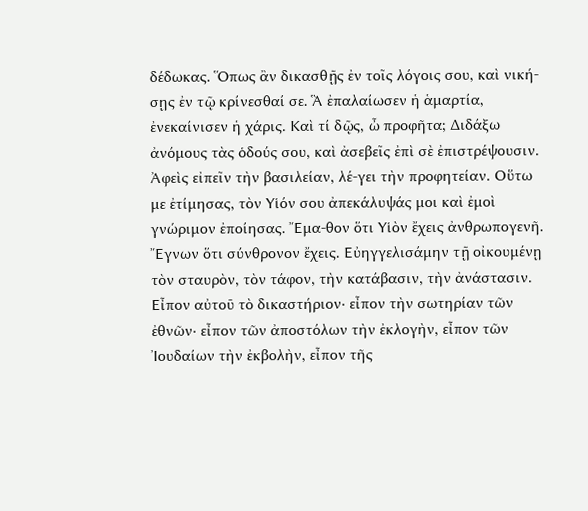δέδωκας. Ὅπως ἂν δικασθῇς ἐν τοῖς λόγοις σου, καὶ νική-σῃς ἐν τῷ κρίνεσθαί σε. Ἃ ἐπαλαίωσεν ἡ ἁμαρτία, ἐνεκαίνισεν ἡ χάρις. Καὶ τί δῷς, ὦ προφῆτα; Διδάξω ἀνόμους τὰς ὁδούς σου, καὶ ἀσεβεῖς ἐπὶ σὲ ἐπιστρέψουσιν. Ἀφεὶς εἰπεῖν τὴν βασιλείαν, λέ-γει τὴν προφητείαν. Οὕτω με ἐτίμησας, τὸν Υἱόν σου ἀπεκάλυψάς μοι καὶ ἐμοὶ γνώριμον ἐποίησας. Ἔμα-θον ὅτι Υἱὸν ἔχεις ἀνθρωπογενῆ. Ἔγνων ὅτι σύνθρονον ἔχεις. Εὐηγγελισάμην τῇ οἰκουμένῃ τὸν σταυρὸν, τὸν τάφον, τὴν κατάβασιν, τὴν ἀνάστασιν. Εἶπον αὐτοῦ τὸ δικαστήριον· εἶπον τὴν σωτηρίαν τῶν ἐθνῶν· εἶπον τῶν ἀποστόλων τὴν ἐκλογὴν, εἶπον τῶν Ἰουδαίων τὴν ἐκβολὴν, εἶπον τῆς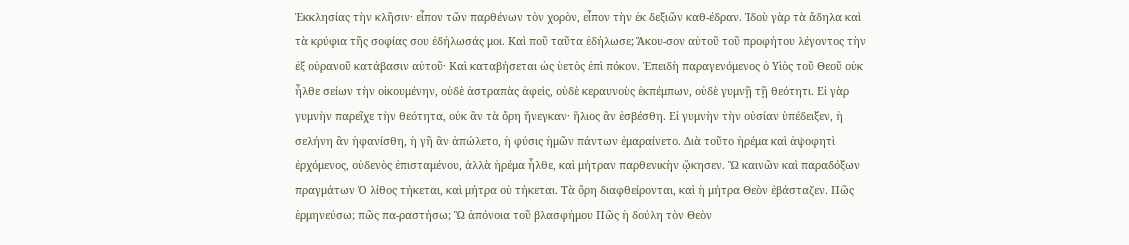Ἐκκλησίας τὴν κλῆσιν· εἶπον τῶν παρθένων τὸν χορὸν, εἶπον τὴν ἐκ δεξιῶν καθ-έδραν. Ἰδοὺ γὰρ τὰ ἄδηλα καὶ τὰ κρύφια τῆς σοφίας σου ἐδήλωσάς μοι. Καὶ ποῦ ταῦτα ἐδήλωσε; Ἄκου-σον αὐτοῦ τοῦ προφήτου λέγοντος τὴν ἐξ οὐρανοῦ κατάβασιν αὐτοῦ· Καὶ καταβήσεται ὡς ὑετὸς ἐπὶ πόκον. Ἐπειδὴ παραγενόμενος ὁ Υἱὸς τοῦ Θεοῦ οὐκ ἦλθε σείων τὴν οἰκουμένην, οὐδὲ ἀστραπὰς ἀφεὶς, οὐδὲ κεραυνοὺς ἐκπέμπων, οὐδὲ γυμνῇ τῇ θεότητι. Εἰ γὰρ γυμνὴν παρεῖχε τὴν θεότητα, οὐκ ἂν τὰ ὄρη ἤνεγκαν· ἥλιος ἂν ἐσβέσθη. Εἰ γυμνὴν τὴν οὐσίαν ὑπέδειξεν, ἡ σελήνη ἂν ἠφανίσθη, ἡ γῆ ἂν ἀπώλετο, ἡ φύσις ἡμῶν πάντων ἐμαραίνετο. Διὰ τοῦτο ἠρέμα καὶ ἀψοφητὶ ἐρχόμενος, οὐδενὸς ἐπισταμένου, ἀλλὰ ἠρέμα ἦλθε, καὶ μήτραν παρθενικὴν ᾤκησεν. Ὢ καινῶν καὶ παραδόξων πραγμάτων Ὁ λίθος τήκεται, καὶ μήτρα οὐ τήκεται. Τὰ ὄρη διαφθείρονται, καὶ ἡ μήτρα Θεὸν ἐβάσταζεν. Πῶς ἑρμηνεύσω; πῶς πα-ραστήσω; Ὢ ἀπόνοια τοῦ βλασφήμου Πῶς ἡ δούλη τὸν Θεὸν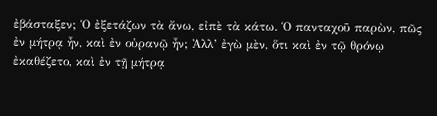ἐβάσταξεν; Ὁ ἐξετάζων τὰ ἄνω, εἰπὲ τὰ κάτω. Ὁ πανταχοῦ παρὼν, πῶς ἐν μήτρᾳ ἦν, καὶ ἐν οὐρανῷ ἦν; Ἀλλ’ ἐγὼ μὲν, ὅτι καὶ ἐν τῷ θρόνῳ ἐκαθέζετο, καὶ ἐν τῇ μήτρᾳ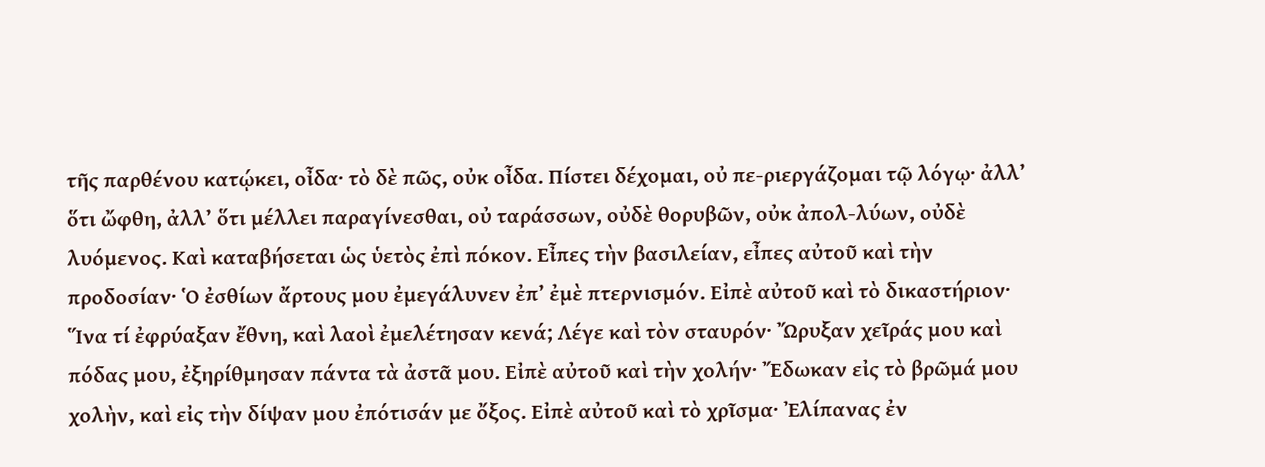τῆς παρθένου κατῴκει, οἶδα· τὸ δὲ πῶς, οὐκ οἶδα. Πίστει δέχομαι, οὐ πε-ριεργάζομαι τῷ λόγῳ· ἀλλ’ ὅτι ὤφθη, ἀλλ’ ὅτι μέλλει παραγίνεσθαι, οὐ ταράσσων, οὐδὲ θορυβῶν, οὐκ ἀπολ-λύων, οὐδὲ λυόμενος. Καὶ καταβήσεται ὡς ὑετὸς ἐπὶ πόκον. Εἶπες τὴν βασιλείαν, εἶπες αὐτοῦ καὶ τὴν προδοσίαν· Ὁ ἐσθίων ἄρτους μου ἐμεγάλυνεν ἐπ’ ἐμὲ πτερνισμόν. Εἰπὲ αὐτοῦ καὶ τὸ δικαστήριον· Ἵνα τί ἐφρύαξαν ἔθνη, καὶ λαοὶ ἐμελέτησαν κενά; Λέγε καὶ τὸν σταυρόν· Ὤρυξαν χεῖράς μου καὶ πόδας μου, ἐξηρίθμησαν πάντα τὰ ἀστᾶ μου. Εἰπὲ αὐτοῦ καὶ τὴν χολήν· Ἔδωκαν εἰς τὸ βρῶμά μου χολὴν, καὶ εἰς τὴν δίψαν μου ἐπότισάν με ὄξος. Εἰπὲ αὐτοῦ καὶ τὸ χρῖσμα· Ἐλίπανας ἐν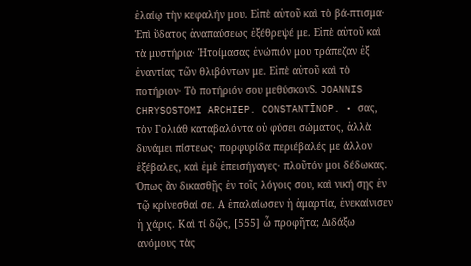ἐλαίῳ τὴν κεφαλήν μου. Εἰπὲ αὐτοῦ καὶ τὸ βά-πτισμα· Ἐπὶ ὕδατος ἀναπαύσεως ἐξέθρεψέ με. Εἰπὲ αὐτοῦ καὶ τὰ μυστήρια· Ἡτοίμασας ἐνώπιόν μου τράπεζαν ἐξ ἐναντίας τῶν θλιβόντων με. Εἰπὲ αὐτοῦ καὶ τὸ ποτήριον· Τὸ ποτήριόν σου μεθύσκονS. JOANNIS CHRYSOSTOMI ARCHIEP. CONSTANTĪNOP. • σας, τὸν Γολιάθ καταβαλόντα οὐ φύσει σώματος, ἀλλὰ δυνάμει πίστεως· πορφυρίδα περιέβαλές με άλλον ἐξέβαλες, καὶ ἐμὲ ἐπεισήγαγες· πλοῦτόν μοι δέδωκας. Όπως ἂν δικασθῇς ἐν τοῖς λόγοις σου, καὶ νική σῃς ἐν τῷ κρίνεσθαί σε. Α ἐπαλαίωσεν ἡ ἁμαρτία, ἐνεκαίνισεν ἡ χάρις. Καὶ τί δῷς, [555] ὦ προφῆτα; Διδάξω ανόμους τὰς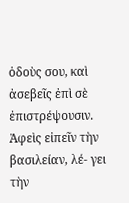ὁδοὺς σου, καὶ ἀσεβεῖς ἐπὶ σὲ ἐπιστρέψουσιν. Ἀφεὶς εἰπεῖν τὴν βασιλείαν, λέ- γει τὴν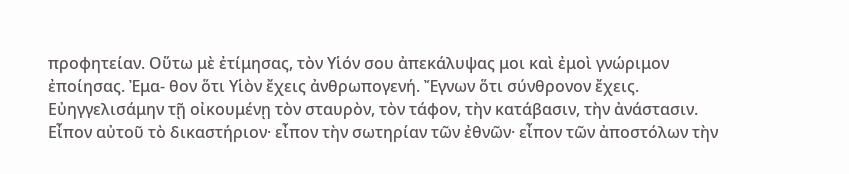προφητείαν. Οὕτω μὲ ἐτίμησας, τὸν Υἱόν σου ἀπεκάλυψας μοι καὶ ἐμοὶ γνώριμον ἐποίησας. Ἐμα- θον ὅτι Υἱὸν ἔχεις ἀνθρωπογενή. Ἔγνων ὅτι σύνθρονον ἔχεις. Εὐηγγελισάμην τῇ οἰκουμένῃ τὸν σταυρὸν, τὸν τάφον, τὴν κατάβασιν, τὴν ἀνάστασιν. Εἶπον αὐτοῦ τὸ δικαστήριον· εἶπον τὴν σωτηρίαν τῶν ἐθνῶν· εἶπον τῶν ἀποστόλων τὴν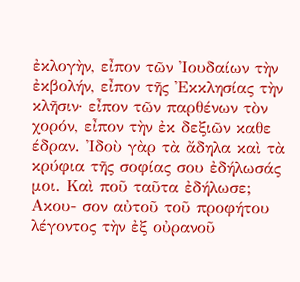ἐκλογὴν, εἶπον τῶν Ἰουδαίων τὴν ἐκβολήν, εἶπον τῆς Ἐκκλησίας τὴν κλῆσιν· εἶπον τῶν παρθένων τὸν χορόν, εἶπον τὴν ἐκ δεξιῶν καθε έδραν. Ἰδοὺ γὰρ τὰ ἄδηλα καὶ τὰ κρύφια τῆς σοφίας σου ἐδήλωσάς μοι. Καὶ ποῦ ταῦτα ἐδήλωσε; Ακου- σον αὐτοῦ τοῦ προφήτου λέγοντος τὴν ἐξ οὐρανοῦ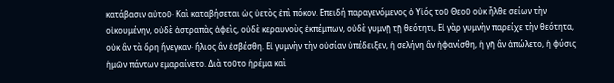κατάβασιν αὐτοῦ· Καὶ καταβήσεται ὡς ὑετὸς ἐπὶ πόκον. Επειδή παραγενόμενος ὁ Υἱός τοῦ Θεοῦ οὐκ ἦλθε σείων τὴν οἰκουμένην, οὐδὲ ἀστραπὰς ἀφεὶς, οὐδὲ κεραυνοὺς ἐκπέμπων, οὐδὲ γυμνῇ τῇ θεότητι, Εἰ γὰρ γυμνὴν παρείχε τὴν θεότητα, οὐκ ἂν τὰ ὄρη ἤνεγκαν· ἥλιος ἂν ἐσβέσθη. Εἰ γυμνὴν τὴν οὐσίαν ὑπέδειξεν, ἡ σελήνη ἂν ἠφανίσθη, ἡ γῆ ἂν ἀπώλετο, ἡ φύσις ἡμῶν πάντων εμαραίνετο. Διὰ τοῦτο ἡρέμα καὶ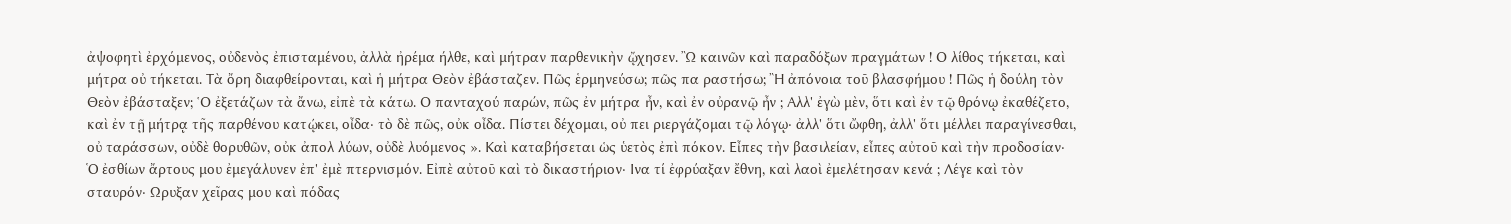ἀψοφητὶ ἐρχόμενος, οὐδενὸς ἐπισταμένου, ἀλλὰ ἠρέμα ήλθε, καὶ μήτραν παρθενικὴν ᾤχησεν. Ὢ καινῶν καὶ παραδόξων πραγμάτων ! Ο λίθος τήκεται, καὶ μήτρα οὐ τήκεται. Τὰ ὄρη διαφθείρονται, καὶ ἡ μήτρα Θεὸν ἐβάσταζεν. Πῶς ἑρμηνεύσω; πῶς πα ραστήσω; Ἢ ἀπόνοια τοῦ βλασφήμου ! Πῶς ἡ δούλη τὸν Θεὸν ἐβάσταξεν; ῾Ο ἐξετάζων τὰ ἄνω, εἰπὲ τὰ κάτω. Ο πανταχού παρών, πῶς ἐν μήτρα ἦν, καὶ ἐν οὐρανῷ ἦν ; Αλλ' ἐγὼ μὲν, ὅτι καὶ ἐν τῷ θρόνῳ ἐκαθέζετο, καὶ ἐν τῇ μήτρᾳ τῆς παρθένου κατῴκει, οἶδα· τὸ δὲ πῶς, οὐκ οἶδα. Πίστει δέχομαι, οὐ πει ριεργάζομαι τῷ λόγῳ· ἀλλ' ὅτι ὤφθη, ἀλλ' ὅτι μέλλει παραγίνεσθαι, οὐ ταράσσων, οὐδὲ θορυθῶν, οὐκ ἀπολ λύων, οὐδὲ λυόμενος ». Καὶ καταβήσεται ὡς ὑετὸς ἐπὶ πόκον. Εἶπες τὴν βασιλείαν, εἶπες αὐτοῦ καὶ τὴν προδοσίαν· Ὁ ἐσθίων ἄρτους μου ἐμεγάλυνεν ἐπ' ἐμὲ πτερνισμόν. Εἰπὲ αὐτοῦ καὶ τὸ δικαστήριον· Ινα τί ἐφρύαξαν ἔθνη, καὶ λαοὶ ἐμελέτησαν κενά ; Λέγε καὶ τὸν σταυρόν· Ωρυξαν χεῖρας μου καὶ πόδας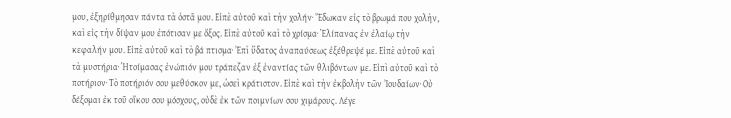μου, ἐξηρίθμησαν πάντα τὰ ὀστᾶ μου. Εἰπὲ αὐτοῦ καὶ τὴν χολήν· Ἔδωκαν εἰς τὸ βρωμά που χολὴν, καὶ εἰς τὴν δίψαν μου ἐπότισαν με ὄξος. Εἰπὲ αὐτοῦ καὶ τὸ χρίσμα· Ἑλίπανας ἐν ἐλαίῳ τὴν κεφαλήν μου. Εἰπὲ αὐτοῦ καὶ τὸ βά πτισμα· Ἐπὶ ὕδατος ἀναπαύσεως ἐξέθρεψέ με. Εἰπὲ αὐτοῦ καὶ τὰ μυστήρια· Ἡτοίμασας ἐνώπιόν μου τράπεζαν ἐξ ἐναντίας τῶν θλιβόντων με. Εἰπὶ αὐτοῦ καὶ τὸ ποτήριον· Τὸ ποτήριόν σου μεθύσκον με, ὡσεὶ κράτιστον. Εἰπὲ καὶ τὴν ἐκβολὴν τῶν Ἰουδαίων· Οὐ δέξομαι ἐκ τοῦ οἴκου σου μόσχους, οὐδὲ ἐκ τῶν ποιμνίων σου χιμάρους. Λέγε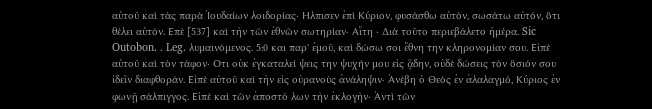αὐτοῦ καὶ τὰς παρὰ Ἰουδαίων λοιδορίας· Ηλπισεν ἐπὶ Κύριον, φυσάσθω αὐτὸν, σωσάτω αὐτόν, ὅτι θέλει αὐτόν. Επὲ [537] καὶ τὴν τῶν ἐθνῶν σωτηρίαν· Αἴτη · Διὰ τοῦτο περιεβάλετο ἡμέρα. Sic Outobon. . Leg. λυμαινόμενος. 5:0 και παρ' ἐμοῦ, καὶ δώσω σοι ἔθνη την κληρονομίαν σου. Εἰπὲ αὐτοῦ καὶ τὸν τάφον· Οτι οὐκ ἐγκαταλεί ψεις την ψυχήν μου εἰς ᾅδην, οὐδὲ δώσεις τὸν ὅσιόν σου ἰδεῖν διαφθοράν. Εἰπὲ αὐτοῦ καὶ τὴν εἰς οὐρανοὺς ἀνάληψιν· Ἀνέβη ὁ Θεὸς ἐν ἀλαλαγμό, Κύριος ἐν φωνῇ σάλπιγγος. Εἰπὲ καὶ τῶν ἀποστό λων τὴν ἐκλογὴν· Ἀντὶ τῶν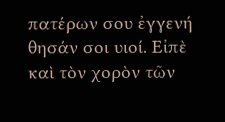πατέρων σου ἐγγενή θησάν σοι υιοί. Εἰπὲ καὶ τὸν χορὸν τῶν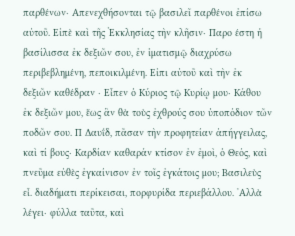παρθένων· Απενεχθήσονται τῷ βασιλεῖ παρθένοι ἐπίσω αὐτοῦ. Εἰπὲ καὶ τῆς Ἐκκλησίας τὴν κλῆσιν· Παρο έστη ἡ βασίλισσα ἐκ δεξιῶν σου, ἐν ἱματισμῷ διαχρύσω περιβεβλημένη, πεποικιλμένη. Εἰπι αὐτοῦ καὶ τὴν ἐκ δεξιῶν καθέδραν · Εἶπεν ὁ Κύριος τῷ Κυρίῳ μου· Κάθου ἐκ δεξιῶν μου, ἕως ἂν θὰ τοὺς ἐχθρούς σου ὑποπόδιον τῶν ποδῶν σου. Π Δαυΐδ, πᾶσαν τὴν προφητείαν ἀπήγγειλας, καὶ τί βους· Καρδίαν καθαράν κτίσον ἐν ἐμοὶ, ὁ Θεός, καὶ πνεῦμα εὐθὲς ἐγκαίνισον ἐν τοῖς ἐγκάτοις μου; Βασιλεὺς εἶ. διαδήματι περίκεισαι, πορφυρίδα περιεβάλλου. ᾿Αλλὰ λέγει· φύλλα ταῦτα, καὶ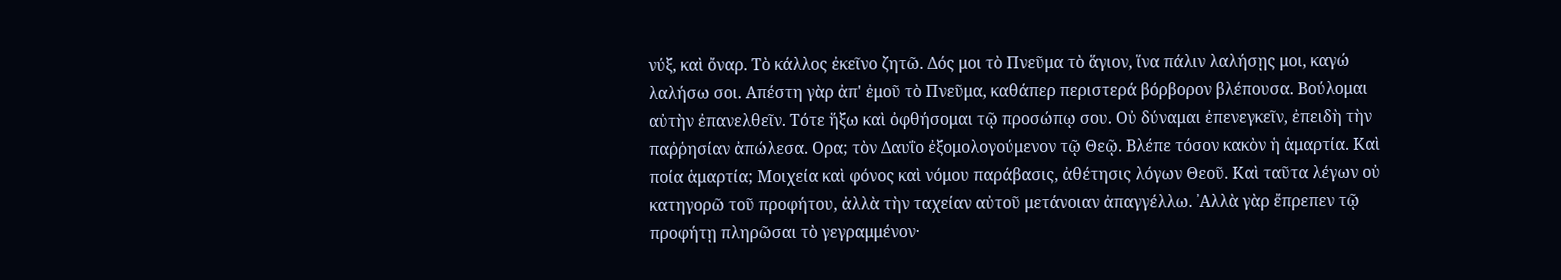νύξ, καὶ ὄναρ. Τὸ κάλλος ἐκεῖνο ζητῶ. Δός μοι τὸ Πνεῦμα τὸ ἅγιον, ἵνα πάλιν λαλήσῃς μοι, καγώ λαλήσω σοι. Απέστη γὰρ ἀπ' ἐμοῦ τὸ Πνεῦμα, καθάπερ περιστερά βόρβορον βλέπουσα. Βούλομαι αὐτὴν ἐπανελθεῖν. Τότε ἥξω καὶ ὀφθήσομαι τῷ προσώπῳ σου. Οὐ δύναμαι ἐπενεγκεῖν, ἐπειδὴ τὴν παῤῥησίαν ἀπώλεσα. Ορα; τὸν Δαυΐο ἐξομολογούμενον τῷ Θεῷ. Βλέπε τόσον κακὸν ἡ ἁμαρτία. Καὶ ποία ἁμαρτία; Μοιχεία καὶ φόνος καὶ νόμου παράβασις, ἀθέτησις λόγων Θεοῦ. Καὶ ταῦτα λέγων οὐ κατηγορῶ τοῦ προφήτου, ἀλλὰ τὴν ταχείαν αὐτοῦ μετάνοιαν ἀπαγγέλλω. ᾿Αλλὰ γὰρ ἔπρεπεν τῷ προφήτῃ πληρῶσαι τὸ γεγραμμένον·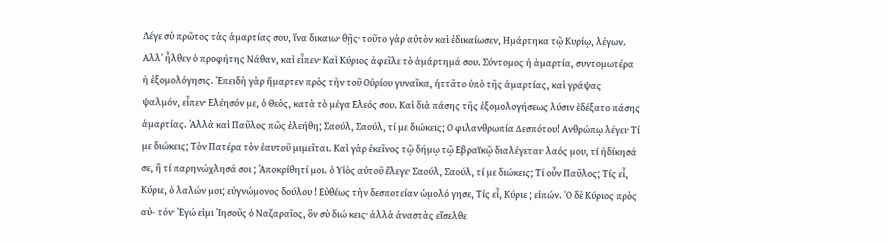Λέγε σὺ πρῶτος τὰς ἁμαρτίας σου, ἵνα δικαιω· θῇς· τοῦτο γὰρ αὐτὸν καὶ ἐδικαίωσεν, Ημάρτηκα τῷ Κυρίῳ, λέγων. Αλλ᾽ ἦλθεν ὁ προφήτης Νάθαν, καὶ εἶπεν· Καὶ Κύριος ἀφεῖλε τὸ ἁμάρτημά σου. Σύντομος ἡ ἁμαρτία, συντομωτέρα ἡ ἐξομολόγησις. Ἐπειδὴ γὰρ ἥμαρτεν πρὸς τὴν τοῦ Οὐρίου γυναῖκα, ἡττᾶτο ὑπὸ τῆς ἁμαρτίας, καὶ γράψας ψαλμόν, εἶπεν· Ελέησόν με, ὁ Θεὸς, κατὰ τὸ μέγα Ελεός σου. Καὶ διὰ πάσης τῆς ἐξομολογήσεως λύσιν ἐδέξατο πάσης ἁμαρτίας. Ἀλλὰ καὶ Παῦλος πῶς ἐλεήθη; Σαούλ, Σαούλ, τί με διώκεις; Ο φιλανθρωπία Δεσπότου! Ανθρώπῳ λέγει· Τί με διώκεις; Τὸν Πατέρα τὸν ἑαυτοῦ μιμεῖται. Καὶ γὰρ ἐκεῖνος τῷ δήμῳ τῷ Εβραϊκῷ διαλέγεται· λαός μου, τί ἠδίκησά σε, ἢ τί παρηνώχλησά σοι ; Ἀποκρίθητί μοι. ὁ Υἱὸς αὐτοῦ ἔλεγε· Σαούλ, Σαούλ, τί με διώκεις; Τί οὖν Παῦλος; Τίς εἶ, Κύριε, ὁ λαλών μοι; εὐγνώμονος δούλου ! Εὐθέως τὴν δεσποτείαν ὡμολό γησε, Τίς εἶ, Κύριε ; εἰπών. Ὁ δὲ Κύριος πρὸς αὐ- τόν· Ἐγώ εἰμι Ἰησοῦς ὁ Ναζαραῖος, ὃν σὺ διώ κεις· ἀλλὰ ἀναστὰς εἴσελθε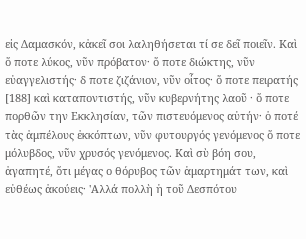εἰς Δαμασκόν, κἀκεῖ σοι λαληθήσεται τί σε δεῖ ποιεῖν. Καὶ ὅ ποτε λύκος, νῦν πρόβατον· ὅ ποτε διώκτης, νῦν εὐαγγελιστής· δ ποτε ζιζάνιον, νῦν οἶτος· ὅ ποτε πειρατής [188] καὶ καταποντιστής, νῦν κυβερνήτης λαοῦ · ὅ ποτε πορθῶν την Εκκλησίαν, τῶν πιστευόμενος αὐτήν· ὁ ποτέ τὰς ἀμπέλους ἐκκόπτων, νῦν φυτουργός γενόμενος ὅ ποτε μόλυβδος, νῦν χρυσός γενόμενος. Καὶ σὺ βόη σου, ἀγαπητέ, ὅτι μέγας ο θόρυβος τῶν ἁμαρτημάτ των, καὶ εὐθέως ἀκούεις· 'Αλλά πολλὴ ἡ τοῦ Δεσπότου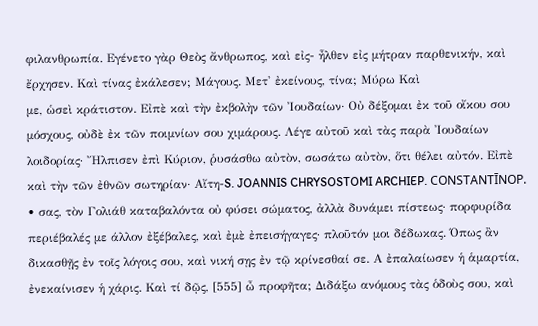φιλανθρωπία. Εγένετο γὰρ Θεὸς ἄνθρωπος, καὶ εἰς- ἦλθεν εἰς μήτραν παρθενικήν, καὶ ἔρχησεν. Καὶ τίνας ἐκάλεσεν; Μάγους. Μετ' ἐκείνους, τίνα; Μύρω Καὶ
με, ὡσεὶ κράτιστον. Εἰπὲ καὶ τὴν ἐκβολὴν τῶν Ἰουδαίων· Οὐ δέξομαι ἐκ τοῦ οἴκου σου μόσχους, οὐδὲ ἐκ τῶν ποιμνίων σου χιμάρους. Λέγε αὐτοῦ καὶ τὰς παρὰ Ἰουδαίων λοιδορίας· Ἤλπισεν ἐπὶ Κύριον, ῥυσάσθω αὐτὸν, σωσάτω αὐτὸν, ὅτι θέλει αὐτόν. Εἰπὲ καὶ τὴν τῶν ἐθνῶν σωτηρίαν· Αἴτη-S. JOANNIS CHRYSOSTOMI ARCHIEP. CONSTANTĪNOP. • σας, τὸν Γολιάθ καταβαλόντα οὐ φύσει σώματος, ἀλλὰ δυνάμει πίστεως· πορφυρίδα περιέβαλές με άλλον ἐξέβαλες, καὶ ἐμὲ ἐπεισήγαγες· πλοῦτόν μοι δέδωκας. Όπως ἂν δικασθῇς ἐν τοῖς λόγοις σου, καὶ νική σῃς ἐν τῷ κρίνεσθαί σε. Α ἐπαλαίωσεν ἡ ἁμαρτία, ἐνεκαίνισεν ἡ χάρις. Καὶ τί δῷς, [555] ὦ προφῆτα; Διδάξω ανόμους τὰς ὁδοὺς σου, καὶ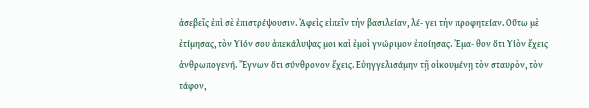ἀσεβεῖς ἐπὶ σὲ ἐπιστρέψουσιν. Ἀφεὶς εἰπεῖν τὴν βασιλείαν, λέ- γει τὴν προφητείαν. Οὕτω μὲ ἐτίμησας, τὸν Υἱόν σου ἀπεκάλυψας μοι καὶ ἐμοὶ γνώριμον ἐποίησας. Ἐμα- θον ὅτι Υἱὸν ἔχεις ἀνθρωπογενή. Ἔγνων ὅτι σύνθρονον ἔχεις. Εὐηγγελισάμην τῇ οἰκουμένῃ τὸν σταυρὸν, τὸν τάφον,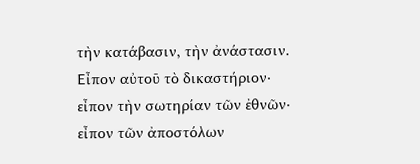τὴν κατάβασιν, τὴν ἀνάστασιν. Εἶπον αὐτοῦ τὸ δικαστήριον· εἶπον τὴν σωτηρίαν τῶν ἐθνῶν· εἶπον τῶν ἀποστόλων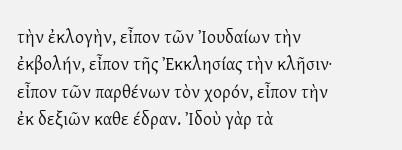τὴν ἐκλογὴν, εἶπον τῶν Ἰουδαίων τὴν ἐκβολήν, εἶπον τῆς Ἐκκλησίας τὴν κλῆσιν· εἶπον τῶν παρθένων τὸν χορόν, εἶπον τὴν ἐκ δεξιῶν καθε έδραν. Ἰδοὺ γὰρ τὰ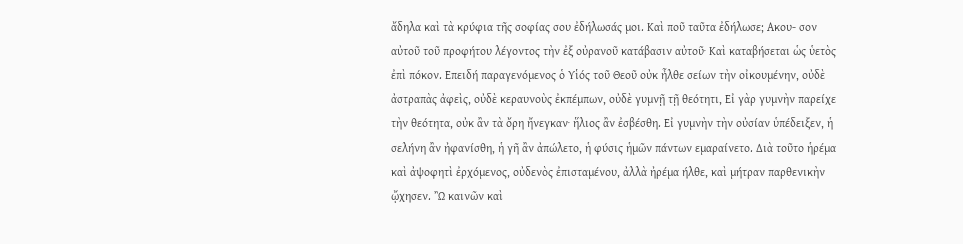ἄδηλα καὶ τὰ κρύφια τῆς σοφίας σου ἐδήλωσάς μοι. Καὶ ποῦ ταῦτα ἐδήλωσε; Ακου- σον αὐτοῦ τοῦ προφήτου λέγοντος τὴν ἐξ οὐρανοῦ κατάβασιν αὐτοῦ· Καὶ καταβήσεται ὡς ὑετὸς ἐπὶ πόκον. Επειδή παραγενόμενος ὁ Υἱός τοῦ Θεοῦ οὐκ ἦλθε σείων τὴν οἰκουμένην, οὐδὲ ἀστραπὰς ἀφεὶς, οὐδὲ κεραυνοὺς ἐκπέμπων, οὐδὲ γυμνῇ τῇ θεότητι, Εἰ γὰρ γυμνὴν παρείχε τὴν θεότητα, οὐκ ἂν τὰ ὄρη ἤνεγκαν· ἥλιος ἂν ἐσβέσθη. Εἰ γυμνὴν τὴν οὐσίαν ὑπέδειξεν, ἡ σελήνη ἂν ἠφανίσθη, ἡ γῆ ἂν ἀπώλετο, ἡ φύσις ἡμῶν πάντων εμαραίνετο. Διὰ τοῦτο ἡρέμα καὶ ἀψοφητὶ ἐρχόμενος, οὐδενὸς ἐπισταμένου, ἀλλὰ ἠρέμα ήλθε, καὶ μήτραν παρθενικὴν ᾤχησεν. Ὢ καινῶν καὶ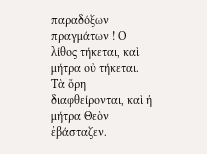παραδόξων πραγμάτων ! Ο λίθος τήκεται, καὶ μήτρα οὐ τήκεται. Τὰ ὄρη διαφθείρονται, καὶ ἡ μήτρα Θεὸν ἐβάσταζεν.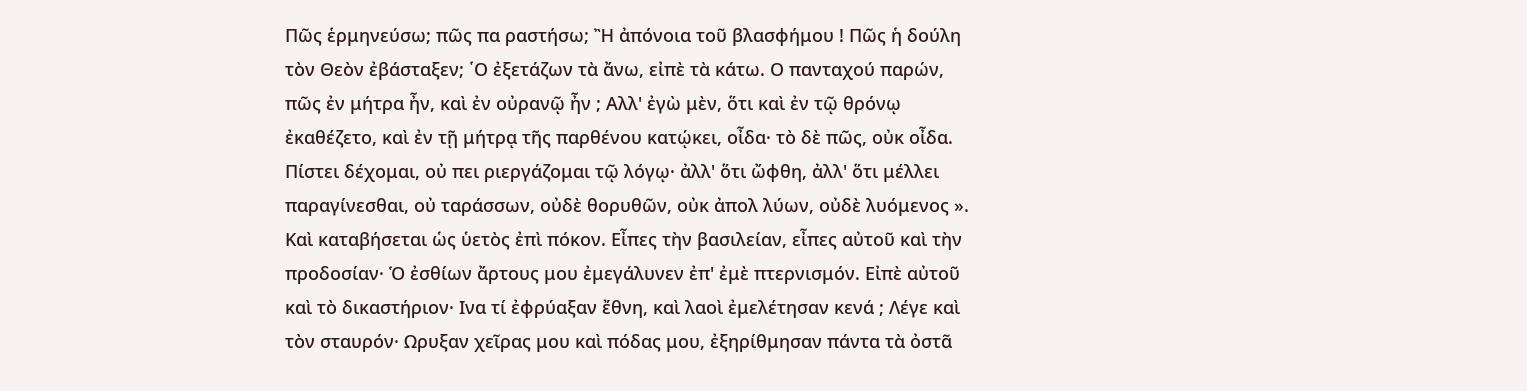Πῶς ἑρμηνεύσω; πῶς πα ραστήσω; Ἢ ἀπόνοια τοῦ βλασφήμου ! Πῶς ἡ δούλη τὸν Θεὸν ἐβάσταξεν; ῾Ο ἐξετάζων τὰ ἄνω, εἰπὲ τὰ κάτω. Ο πανταχού παρών, πῶς ἐν μήτρα ἦν, καὶ ἐν οὐρανῷ ἦν ; Αλλ' ἐγὼ μὲν, ὅτι καὶ ἐν τῷ θρόνῳ ἐκαθέζετο, καὶ ἐν τῇ μήτρᾳ τῆς παρθένου κατῴκει, οἶδα· τὸ δὲ πῶς, οὐκ οἶδα. Πίστει δέχομαι, οὐ πει ριεργάζομαι τῷ λόγῳ· ἀλλ' ὅτι ὤφθη, ἀλλ' ὅτι μέλλει παραγίνεσθαι, οὐ ταράσσων, οὐδὲ θορυθῶν, οὐκ ἀπολ λύων, οὐδὲ λυόμενος ». Καὶ καταβήσεται ὡς ὑετὸς ἐπὶ πόκον. Εἶπες τὴν βασιλείαν, εἶπες αὐτοῦ καὶ τὴν προδοσίαν· Ὁ ἐσθίων ἄρτους μου ἐμεγάλυνεν ἐπ' ἐμὲ πτερνισμόν. Εἰπὲ αὐτοῦ καὶ τὸ δικαστήριον· Ινα τί ἐφρύαξαν ἔθνη, καὶ λαοὶ ἐμελέτησαν κενά ; Λέγε καὶ τὸν σταυρόν· Ωρυξαν χεῖρας μου καὶ πόδας μου, ἐξηρίθμησαν πάντα τὰ ὀστᾶ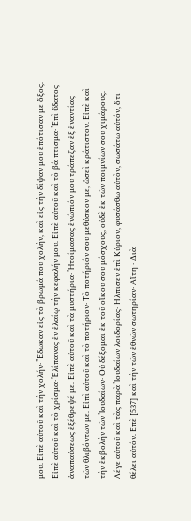μου. Εἰπὲ αὐτοῦ καὶ τὴν χολήν· Ἔδωκαν εἰς τὸ βρωμά που χολὴν, καὶ εἰς τὴν δίψαν μου ἐπότισαν με ὄξος. Εἰπὲ αὐτοῦ καὶ τὸ χρίσμα· Ἑλίπανας ἐν ἐλαίῳ τὴν κεφαλήν μου. Εἰπὲ αὐτοῦ καὶ τὸ βά πτισμα· Ἐπὶ ὕδατος ἀναπαύσεως ἐξέθρεψέ με. Εἰπὲ αὐτοῦ καὶ τὰ μυστήρια· Ἡτοίμασας ἐνώπιόν μου τράπεζαν ἐξ ἐναντίας τῶν θλιβόντων με. Εἰπὶ αὐτοῦ καὶ τὸ ποτήριον· Τὸ ποτήριόν σου μεθύσκον με, ὡσεὶ κράτιστον. Εἰπὲ καὶ τὴν ἐκβολὴν τῶν Ἰουδαίων· Οὐ δέξομαι ἐκ τοῦ οἴκου σου μόσχους, οὐδὲ ἐκ τῶν ποιμνίων σου χιμάρους. Λέγε αὐτοῦ καὶ τὰς παρὰ Ἰουδαίων λοιδορίας· Ηλπισεν ἐπὶ Κύριον, φυσάσθω αὐτὸν, σωσάτω αὐτόν, ὅτι θέλει αὐτόν. Επὲ [537] καὶ τὴν τῶν ἐθνῶν σωτηρίαν· Αἴτη · Διὰ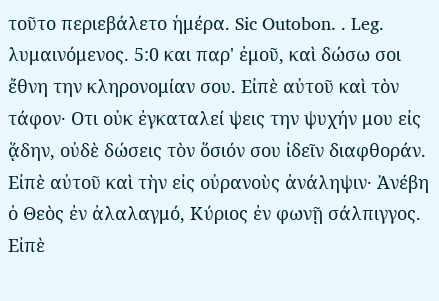τοῦτο περιεβάλετο ἡμέρα. Sic Outobon. . Leg. λυμαινόμενος. 5:0 και παρ' ἐμοῦ, καὶ δώσω σοι ἔθνη την κληρονομίαν σου. Εἰπὲ αὐτοῦ καὶ τὸν τάφον· Οτι οὐκ ἐγκαταλεί ψεις την ψυχήν μου εἰς ᾅδην, οὐδὲ δώσεις τὸν ὅσιόν σου ἰδεῖν διαφθοράν. Εἰπὲ αὐτοῦ καὶ τὴν εἰς οὐρανοὺς ἀνάληψιν· Ἀνέβη ὁ Θεὸς ἐν ἀλαλαγμό, Κύριος ἐν φωνῇ σάλπιγγος. Εἰπὲ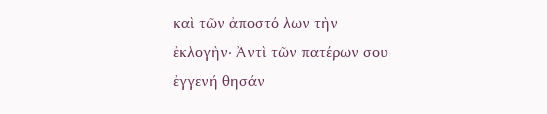καὶ τῶν ἀποστό λων τὴν ἐκλογὴν· Ἀντὶ τῶν πατέρων σου ἐγγενή θησάν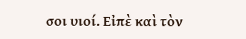σοι υιοί. Εἰπὲ καὶ τὸν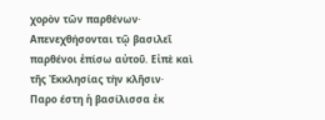χορὸν τῶν παρθένων· Απενεχθήσονται τῷ βασιλεῖ παρθένοι ἐπίσω αὐτοῦ. Εἰπὲ καὶ τῆς Ἐκκλησίας τὴν κλῆσιν· Παρο έστη ἡ βασίλισσα ἐκ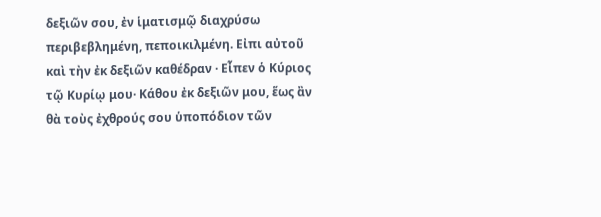δεξιῶν σου, ἐν ἱματισμῷ διαχρύσω περιβεβλημένη, πεποικιλμένη. Εἰπι αὐτοῦ καὶ τὴν ἐκ δεξιῶν καθέδραν · Εἶπεν ὁ Κύριος τῷ Κυρίῳ μου· Κάθου ἐκ δεξιῶν μου, ἕως ἂν θὰ τοὺς ἐχθρούς σου ὑποπόδιον τῶν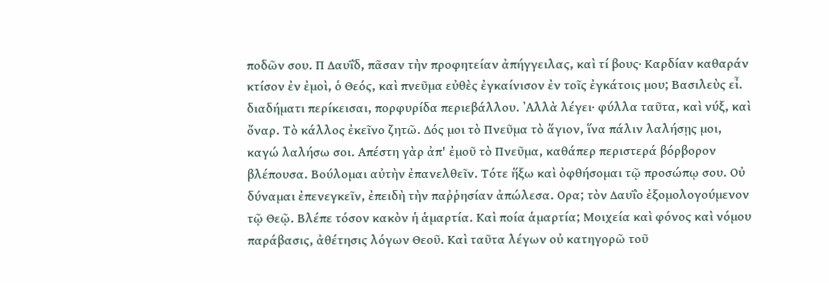ποδῶν σου. Π Δαυΐδ, πᾶσαν τὴν προφητείαν ἀπήγγειλας, καὶ τί βους· Καρδίαν καθαράν κτίσον ἐν ἐμοὶ, ὁ Θεός, καὶ πνεῦμα εὐθὲς ἐγκαίνισον ἐν τοῖς ἐγκάτοις μου; Βασιλεὺς εἶ. διαδήματι περίκεισαι, πορφυρίδα περιεβάλλου. ᾿Αλλὰ λέγει· φύλλα ταῦτα, καὶ νύξ, καὶ ὄναρ. Τὸ κάλλος ἐκεῖνο ζητῶ. Δός μοι τὸ Πνεῦμα τὸ ἅγιον, ἵνα πάλιν λαλήσῃς μοι, καγώ λαλήσω σοι. Απέστη γὰρ ἀπ' ἐμοῦ τὸ Πνεῦμα, καθάπερ περιστερά βόρβορον βλέπουσα. Βούλομαι αὐτὴν ἐπανελθεῖν. Τότε ἥξω καὶ ὀφθήσομαι τῷ προσώπῳ σου. Οὐ δύναμαι ἐπενεγκεῖν, ἐπειδὴ τὴν παῤῥησίαν ἀπώλεσα. Ορα; τὸν Δαυΐο ἐξομολογούμενον τῷ Θεῷ. Βλέπε τόσον κακὸν ἡ ἁμαρτία. Καὶ ποία ἁμαρτία; Μοιχεία καὶ φόνος καὶ νόμου παράβασις, ἀθέτησις λόγων Θεοῦ. Καὶ ταῦτα λέγων οὐ κατηγορῶ τοῦ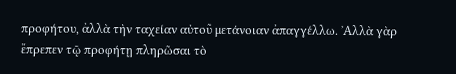προφήτου, ἀλλὰ τὴν ταχείαν αὐτοῦ μετάνοιαν ἀπαγγέλλω. ᾿Αλλὰ γὰρ ἔπρεπεν τῷ προφήτῃ πληρῶσαι τὸ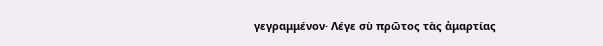γεγραμμένον· Λέγε σὺ πρῶτος τὰς ἁμαρτίας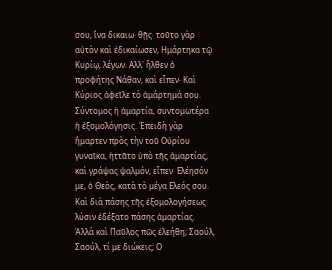σου, ἵνα δικαιω· θῇς· τοῦτο γὰρ αὐτὸν καὶ ἐδικαίωσεν, Ημάρτηκα τῷ Κυρίῳ, λέγων. Αλλ᾽ ἦλθεν ὁ προφήτης Νάθαν, καὶ εἶπεν· Καὶ Κύριος ἀφεῖλε τὸ ἁμάρτημά σου. Σύντομος ἡ ἁμαρτία, συντομωτέρα ἡ ἐξομολόγησις. Ἐπειδὴ γὰρ ἥμαρτεν πρὸς τὴν τοῦ Οὐρίου γυναῖκα, ἡττᾶτο ὑπὸ τῆς ἁμαρτίας, καὶ γράψας ψαλμόν, εἶπεν· Ελέησόν με, ὁ Θεὸς, κατὰ τὸ μέγα Ελεός σου. Καὶ διὰ πάσης τῆς ἐξομολογήσεως λύσιν ἐδέξατο πάσης ἁμαρτίας. Ἀλλὰ καὶ Παῦλος πῶς ἐλεήθη; Σαούλ, Σαούλ, τί με διώκεις; Ο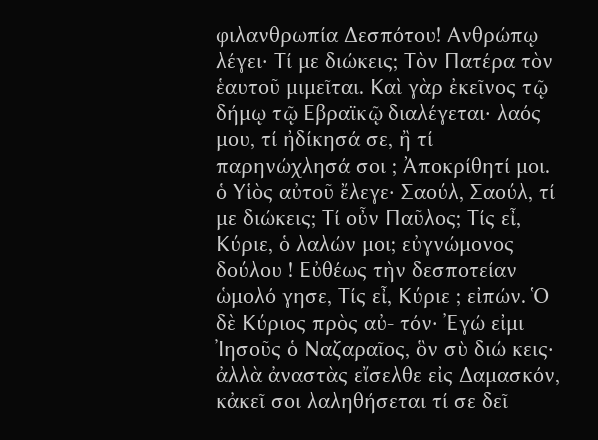φιλανθρωπία Δεσπότου! Ανθρώπῳ λέγει· Τί με διώκεις; Τὸν Πατέρα τὸν ἑαυτοῦ μιμεῖται. Καὶ γὰρ ἐκεῖνος τῷ δήμῳ τῷ Εβραϊκῷ διαλέγεται· λαός μου, τί ἠδίκησά σε, ἢ τί παρηνώχλησά σοι ; Ἀποκρίθητί μοι. ὁ Υἱὸς αὐτοῦ ἔλεγε· Σαούλ, Σαούλ, τί με διώκεις; Τί οὖν Παῦλος; Τίς εἶ, Κύριε, ὁ λαλών μοι; εὐγνώμονος δούλου ! Εὐθέως τὴν δεσποτείαν ὡμολό γησε, Τίς εἶ, Κύριε ; εἰπών. Ὁ δὲ Κύριος πρὸς αὐ- τόν· Ἐγώ εἰμι Ἰησοῦς ὁ Ναζαραῖος, ὃν σὺ διώ κεις· ἀλλὰ ἀναστὰς εἴσελθε εἰς Δαμασκόν, κἀκεῖ σοι λαληθήσεται τί σε δεῖ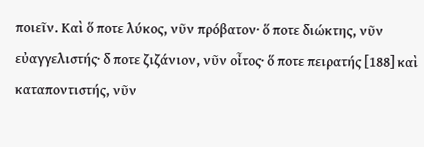ποιεῖν. Καὶ ὅ ποτε λύκος, νῦν πρόβατον· ὅ ποτε διώκτης, νῦν εὐαγγελιστής· δ ποτε ζιζάνιον, νῦν οἶτος· ὅ ποτε πειρατής [188] καὶ καταποντιστής, νῦν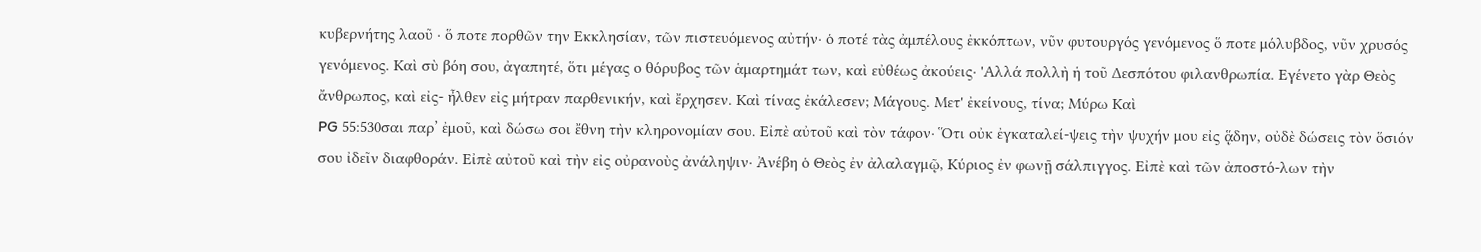κυβερνήτης λαοῦ · ὅ ποτε πορθῶν την Εκκλησίαν, τῶν πιστευόμενος αὐτήν· ὁ ποτέ τὰς ἀμπέλους ἐκκόπτων, νῦν φυτουργός γενόμενος ὅ ποτε μόλυβδος, νῦν χρυσός γενόμενος. Καὶ σὺ βόη σου, ἀγαπητέ, ὅτι μέγας ο θόρυβος τῶν ἁμαρτημάτ των, καὶ εὐθέως ἀκούεις· 'Αλλά πολλὴ ἡ τοῦ Δεσπότου φιλανθρωπία. Εγένετο γὰρ Θεὸς ἄνθρωπος, καὶ εἰς- ἦλθεν εἰς μήτραν παρθενικήν, καὶ ἔρχησεν. Καὶ τίνας ἐκάλεσεν; Μάγους. Μετ' ἐκείνους, τίνα; Μύρω Καὶ
PG 55:530σαι παρ’ ἐμοῦ, καὶ δώσω σοι ἔθνη τὴν κληρονομίαν σου. Εἰπὲ αὐτοῦ καὶ τὸν τάφον· Ὅτι οὐκ ἐγκαταλεί-ψεις τὴν ψυχήν μου εἰς ᾅδην, οὐδὲ δώσεις τὸν ὅσιόν σου ἰδεῖν διαφθοράν. Εἰπὲ αὐτοῦ καὶ τὴν εἰς οὐρανοὺς ἀνάληψιν· Ἀνέβη ὁ Θεὸς ἐν ἀλαλαγμῷ, Κύριος ἐν φωνῇ σάλπιγγος. Εἰπὲ καὶ τῶν ἀποστό-λων τὴν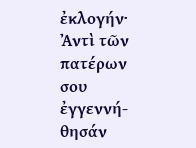ἐκλογήν· Ἀντὶ τῶν πατέρων σου ἐγγεννή-θησάν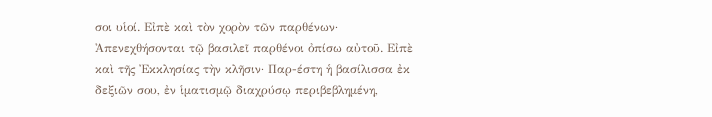σοι υἱοί. Εἰπὲ καὶ τὸν χορὸν τῶν παρθένων· Ἀπενεχθήσονται τῷ βασιλεῖ παρθένοι ὀπίσω αὐτοῦ. Εἰπὲ καὶ τῆς Ἐκκλησίας τὴν κλῆσιν· Παρ-έστη ἡ βασίλισσα ἐκ δεξιῶν σου, ἐν ἱματισμῷ διαχρύσῳ περιβεβλημένη,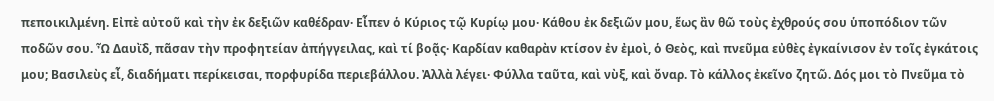πεποικιλμένη. Εἰπὲ αὐτοῦ καὶ τὴν ἐκ δεξιῶν καθέδραν· Εἶπεν ὁ Κύριος τῷ Κυρίῳ μου· Κάθου ἐκ δεξιῶν μου, ἕως ἂν θῶ τοὺς ἐχθρούς σου ὑποπόδιον τῶν ποδῶν σου. Ὦ Δαυὶ̈δ, πᾶσαν τὴν προφητείαν ἀπήγγειλας, καὶ τί βοᾷς· Καρδίαν καθαρὰν κτίσον ἐν ἐμοὶ, ὁ Θεὸς, καὶ πνεῦμα εὐθὲς ἐγκαίνισον ἐν τοῖς ἐγκάτοις μου; Βασιλεὺς εἶ, διαδήματι περίκεισαι, πορφυρίδα περιεβάλλου. Ἀλλὰ λέγει· Φύλλα ταῦτα, καὶ νὺξ, καὶ ὄναρ. Τὸ κάλλος ἐκεῖνο ζητῶ. Δός μοι τὸ Πνεῦμα τὸ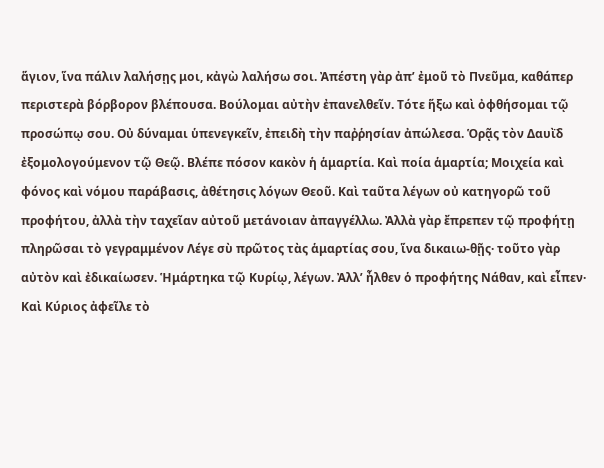ἅγιον, ἵνα πάλιν λαλήσῃς μοι, κἀγὼ λαλήσω σοι. Ἀπέστη γὰρ ἀπ’ ἐμοῦ τὸ Πνεῦμα, καθάπερ περιστερὰ βόρβορον βλέπουσα. Βούλομαι αὐτὴν ἐπανελθεῖν. Τότε ἥξω καὶ ὀφθήσομαι τῷ προσώπῳ σου. Οὐ δύναμαι ὑπενεγκεῖν, ἐπειδὴ τὴν παῤῥησίαν ἀπώλεσα. Ὁρᾷς τὸν Δαυὶ̈δ ἐξομολογούμενον τῷ Θεῷ. Βλέπε πόσον κακὸν ἡ ἁμαρτία. Καὶ ποία ἁμαρτία; Μοιχεία καὶ φόνος καὶ νόμου παράβασις, ἀθέτησις λόγων Θεοῦ. Καὶ ταῦτα λέγων οὐ κατηγορῶ τοῦ προφήτου, ἀλλὰ τὴν ταχεῖαν αὐτοῦ μετάνοιαν ἀπαγγέλλω. Ἀλλὰ γὰρ ἔπρεπεν τῷ προφήτῃ πληρῶσαι τὸ γεγραμμένον Λέγε σὺ πρῶτος τὰς ἁμαρτίας σου, ἵνα δικαιω-θῇς· τοῦτο γὰρ αὐτὸν καὶ ἐδικαίωσεν. Ἡμάρτηκα τῷ Κυρίῳ, λέγων. Ἀλλ’ ἦλθεν ὁ προφήτης Νάθαν, καὶ εἶπεν· Καὶ Κύριος ἀφεῖλε τὸ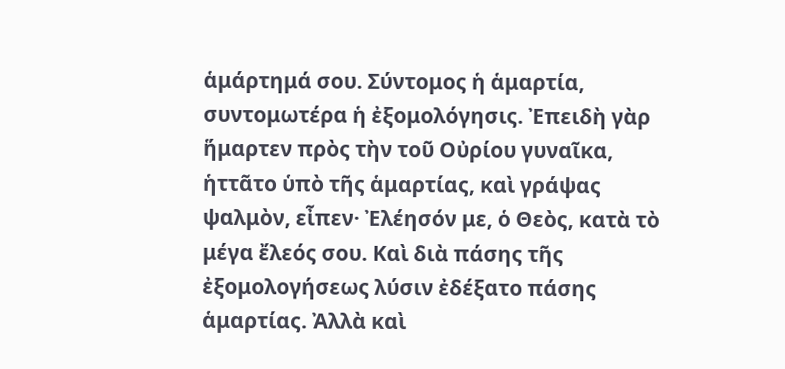ἁμάρτημά σου. Σύντομος ἡ ἁμαρτία, συντομωτέρα ἡ ἐξομολόγησις. Ἐπειδὴ γὰρ ἥμαρτεν πρὸς τὴν τοῦ Οὐρίου γυναῖκα, ἡττᾶτο ὑπὸ τῆς ἁμαρτίας, καὶ γράψας ψαλμὸν, εἶπεν· Ἐλέησόν με, ὁ Θεὸς, κατὰ τὸ μέγα ἔλεός σου. Καὶ διὰ πάσης τῆς ἐξομολογήσεως λύσιν ἐδέξατο πάσης ἁμαρτίας. Ἀλλὰ καὶ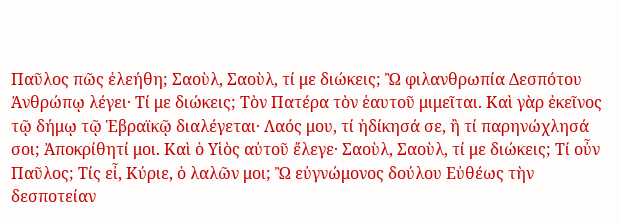Παῦλος πῶς ἐλεήθη; Σαοὺλ, Σαοὺλ, τί με διώκεις; Ὢ φιλανθρωπία Δεσπότου Ἀνθρώπῳ λέγει· Τί με διώκεις; Τὸν Πατέρα τὸν ἑαυτοῦ μιμεῖται. Καὶ γὰρ ἐκεῖνος τῷ δήμῳ τῷ Ἑβραϊκῷ διαλέγεται· Λαός μου, τί ἠδίκησά σε, ἢ τί παρηνώχλησά σοι; Ἀποκρίθητί μοι. Καὶ ὁ Υἱὸς αὐτοῦ ἔλεγε· Σαοὺλ, Σαοὺλ, τί με διώκεις; Τί οὖν Παῦλος; Τίς εἶ, Κύριε, ὁ λαλῶν μοι; Ὢ εὐγνώμονος δούλου Εὐθέως τὴν δεσποτείαν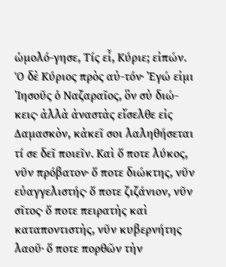ὡμολό-γησε, Τίς εἶ, Κύριε; εἰπών. Ὁ δὲ Κύριος πρὸς αὐ-τόν· Ἐγώ εἰμι Ἰησοῦς ὁ Ναζαραῖος, ὃν σὺ διώ-κεις· ἀλλὰ ἀναστὰς εἴσελθε εἰς Δαμασκὸν, κἀκεῖ σοι λαληθήσεται τί σε δεῖ ποιεῖν. Καὶ ὅ ποτε λύκος, νῦν πρόβατον· ὅ ποτε διώκτης, νῦν εὐαγγελιστής· ὅ ποτε ζιζάνιον, νῦν σῖτος· ὅ ποτε πειρατὴς καὶ καταποντιστὴς, νῦν κυβερνήτης λαοῦ· ὅ ποτε πορθῶν τὴν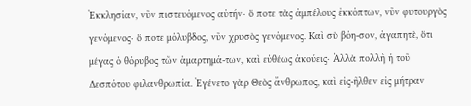Ἐκκλησίαν, νῦν πιστευόμενος αὐτήν· ὅ ποτε τὰς ἀμπέλους ἐκκόπτων, νῦν φυτουργὸς γενόμενος· ὅ ποτε μόλυβδος, νῦν χρυσὸς γενόμενος. Καὶ σὺ βόη-σον, ἀγαπητὲ, ὅτι μέγας ὁ θόρυβος τῶν ἁμαρτημά-των, καὶ εὐθέως ἀκούεις· Ἀλλὰ πολλὴ ἡ τοῦ Δεσπότου φιλανθρωπία. Ἐγένετο γὰρ Θεὸς ἄνθρωπος, καὶ εἰς-ῆλθεν εἰς μήτραν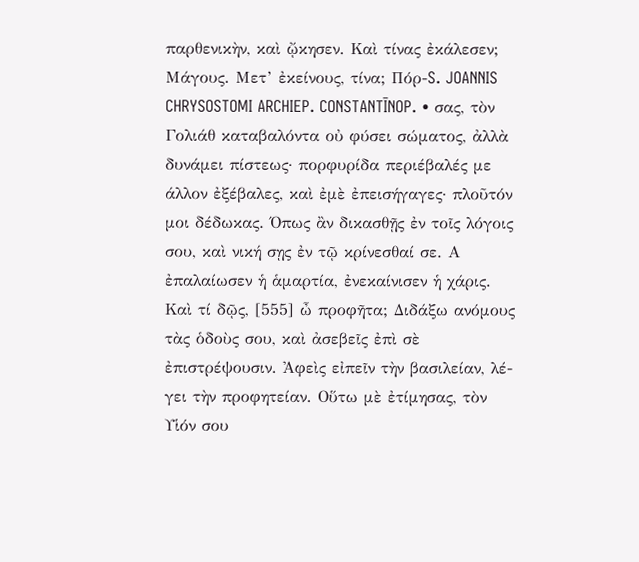παρθενικὴν, καὶ ᾤκησεν. Καὶ τίνας ἐκάλεσεν; Μάγους. Μετ’ ἐκείνους, τίνα; Πόρ-S. JOANNIS CHRYSOSTOMI ARCHIEP. CONSTANTĪNOP. • σας, τὸν Γολιάθ καταβαλόντα οὐ φύσει σώματος, ἀλλὰ δυνάμει πίστεως· πορφυρίδα περιέβαλές με άλλον ἐξέβαλες, καὶ ἐμὲ ἐπεισήγαγες· πλοῦτόν μοι δέδωκας. Όπως ἂν δικασθῇς ἐν τοῖς λόγοις σου, καὶ νική σῃς ἐν τῷ κρίνεσθαί σε. Α ἐπαλαίωσεν ἡ ἁμαρτία, ἐνεκαίνισεν ἡ χάρις. Καὶ τί δῷς, [555] ὦ προφῆτα; Διδάξω ανόμους τὰς ὁδοὺς σου, καὶ ἀσεβεῖς ἐπὶ σὲ ἐπιστρέψουσιν. Ἀφεὶς εἰπεῖν τὴν βασιλείαν, λέ- γει τὴν προφητείαν. Οὕτω μὲ ἐτίμησας, τὸν Υἱόν σου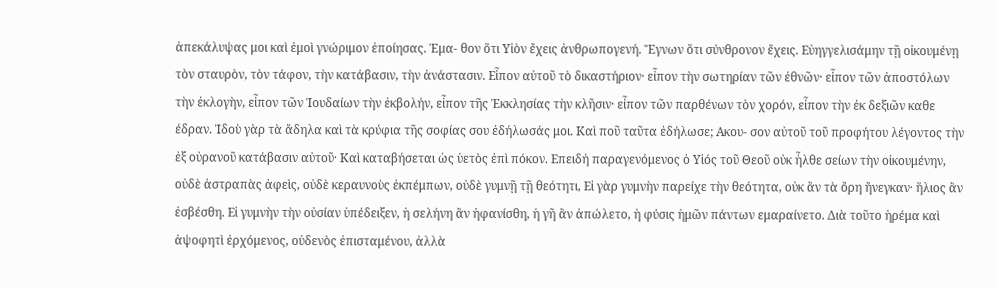ἀπεκάλυψας μοι καὶ ἐμοὶ γνώριμον ἐποίησας. Ἐμα- θον ὅτι Υἱὸν ἔχεις ἀνθρωπογενή. Ἔγνων ὅτι σύνθρονον ἔχεις. Εὐηγγελισάμην τῇ οἰκουμένῃ τὸν σταυρὸν, τὸν τάφον, τὴν κατάβασιν, τὴν ἀνάστασιν. Εἶπον αὐτοῦ τὸ δικαστήριον· εἶπον τὴν σωτηρίαν τῶν ἐθνῶν· εἶπον τῶν ἀποστόλων τὴν ἐκλογὴν, εἶπον τῶν Ἰουδαίων τὴν ἐκβολήν, εἶπον τῆς Ἐκκλησίας τὴν κλῆσιν· εἶπον τῶν παρθένων τὸν χορόν, εἶπον τὴν ἐκ δεξιῶν καθε έδραν. Ἰδοὺ γὰρ τὰ ἄδηλα καὶ τὰ κρύφια τῆς σοφίας σου ἐδήλωσάς μοι. Καὶ ποῦ ταῦτα ἐδήλωσε; Ακου- σον αὐτοῦ τοῦ προφήτου λέγοντος τὴν ἐξ οὐρανοῦ κατάβασιν αὐτοῦ· Καὶ καταβήσεται ὡς ὑετὸς ἐπὶ πόκον. Επειδή παραγενόμενος ὁ Υἱός τοῦ Θεοῦ οὐκ ἦλθε σείων τὴν οἰκουμένην, οὐδὲ ἀστραπὰς ἀφεὶς, οὐδὲ κεραυνοὺς ἐκπέμπων, οὐδὲ γυμνῇ τῇ θεότητι, Εἰ γὰρ γυμνὴν παρείχε τὴν θεότητα, οὐκ ἂν τὰ ὄρη ἤνεγκαν· ἥλιος ἂν ἐσβέσθη. Εἰ γυμνὴν τὴν οὐσίαν ὑπέδειξεν, ἡ σελήνη ἂν ἠφανίσθη, ἡ γῆ ἂν ἀπώλετο, ἡ φύσις ἡμῶν πάντων εμαραίνετο. Διὰ τοῦτο ἡρέμα καὶ ἀψοφητὶ ἐρχόμενος, οὐδενὸς ἐπισταμένου, ἀλλὰ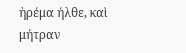ἠρέμα ήλθε, καὶ μήτραν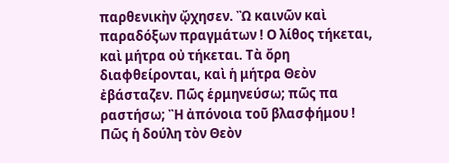παρθενικὴν ᾤχησεν. Ὢ καινῶν καὶ παραδόξων πραγμάτων ! Ο λίθος τήκεται, καὶ μήτρα οὐ τήκεται. Τὰ ὄρη διαφθείρονται, καὶ ἡ μήτρα Θεὸν ἐβάσταζεν. Πῶς ἑρμηνεύσω; πῶς πα ραστήσω; Ἢ ἀπόνοια τοῦ βλασφήμου ! Πῶς ἡ δούλη τὸν Θεὸν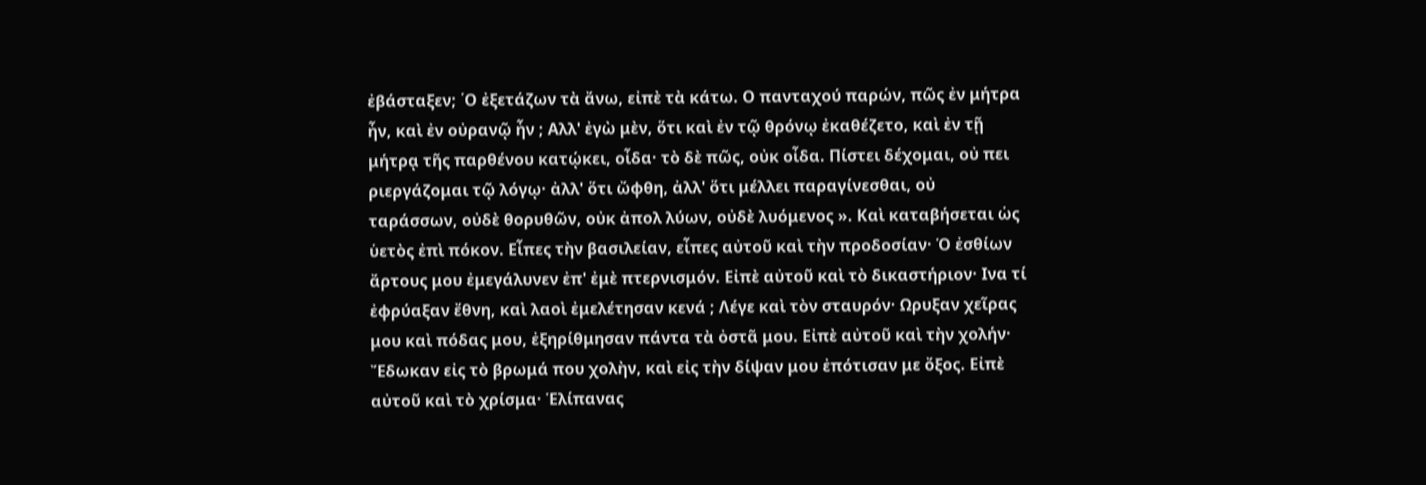ἐβάσταξεν; ῾Ο ἐξετάζων τὰ ἄνω, εἰπὲ τὰ κάτω. Ο πανταχού παρών, πῶς ἐν μήτρα ἦν, καὶ ἐν οὐρανῷ ἦν ; Αλλ' ἐγὼ μὲν, ὅτι καὶ ἐν τῷ θρόνῳ ἐκαθέζετο, καὶ ἐν τῇ μήτρᾳ τῆς παρθένου κατῴκει, οἶδα· τὸ δὲ πῶς, οὐκ οἶδα. Πίστει δέχομαι, οὐ πει ριεργάζομαι τῷ λόγῳ· ἀλλ' ὅτι ὤφθη, ἀλλ' ὅτι μέλλει παραγίνεσθαι, οὐ ταράσσων, οὐδὲ θορυθῶν, οὐκ ἀπολ λύων, οὐδὲ λυόμενος ». Καὶ καταβήσεται ὡς ὑετὸς ἐπὶ πόκον. Εἶπες τὴν βασιλείαν, εἶπες αὐτοῦ καὶ τὴν προδοσίαν· Ὁ ἐσθίων ἄρτους μου ἐμεγάλυνεν ἐπ' ἐμὲ πτερνισμόν. Εἰπὲ αὐτοῦ καὶ τὸ δικαστήριον· Ινα τί ἐφρύαξαν ἔθνη, καὶ λαοὶ ἐμελέτησαν κενά ; Λέγε καὶ τὸν σταυρόν· Ωρυξαν χεῖρας μου καὶ πόδας μου, ἐξηρίθμησαν πάντα τὰ ὀστᾶ μου. Εἰπὲ αὐτοῦ καὶ τὴν χολήν· Ἔδωκαν εἰς τὸ βρωμά που χολὴν, καὶ εἰς τὴν δίψαν μου ἐπότισαν με ὄξος. Εἰπὲ αὐτοῦ καὶ τὸ χρίσμα· Ἑλίπανας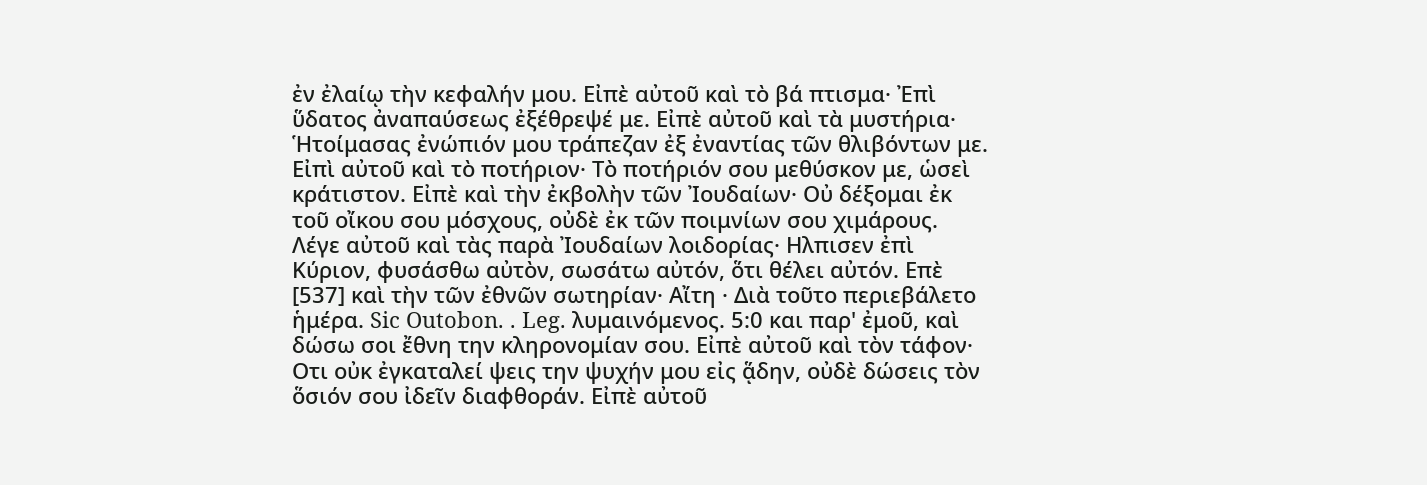ἐν ἐλαίῳ τὴν κεφαλήν μου. Εἰπὲ αὐτοῦ καὶ τὸ βά πτισμα· Ἐπὶ ὕδατος ἀναπαύσεως ἐξέθρεψέ με. Εἰπὲ αὐτοῦ καὶ τὰ μυστήρια· Ἡτοίμασας ἐνώπιόν μου τράπεζαν ἐξ ἐναντίας τῶν θλιβόντων με. Εἰπὶ αὐτοῦ καὶ τὸ ποτήριον· Τὸ ποτήριόν σου μεθύσκον με, ὡσεὶ κράτιστον. Εἰπὲ καὶ τὴν ἐκβολὴν τῶν Ἰουδαίων· Οὐ δέξομαι ἐκ τοῦ οἴκου σου μόσχους, οὐδὲ ἐκ τῶν ποιμνίων σου χιμάρους. Λέγε αὐτοῦ καὶ τὰς παρὰ Ἰουδαίων λοιδορίας· Ηλπισεν ἐπὶ Κύριον, φυσάσθω αὐτὸν, σωσάτω αὐτόν, ὅτι θέλει αὐτόν. Επὲ [537] καὶ τὴν τῶν ἐθνῶν σωτηρίαν· Αἴτη · Διὰ τοῦτο περιεβάλετο ἡμέρα. Sic Outobon. . Leg. λυμαινόμενος. 5:0 και παρ' ἐμοῦ, καὶ δώσω σοι ἔθνη την κληρονομίαν σου. Εἰπὲ αὐτοῦ καὶ τὸν τάφον· Οτι οὐκ ἐγκαταλεί ψεις την ψυχήν μου εἰς ᾅδην, οὐδὲ δώσεις τὸν ὅσιόν σου ἰδεῖν διαφθοράν. Εἰπὲ αὐτοῦ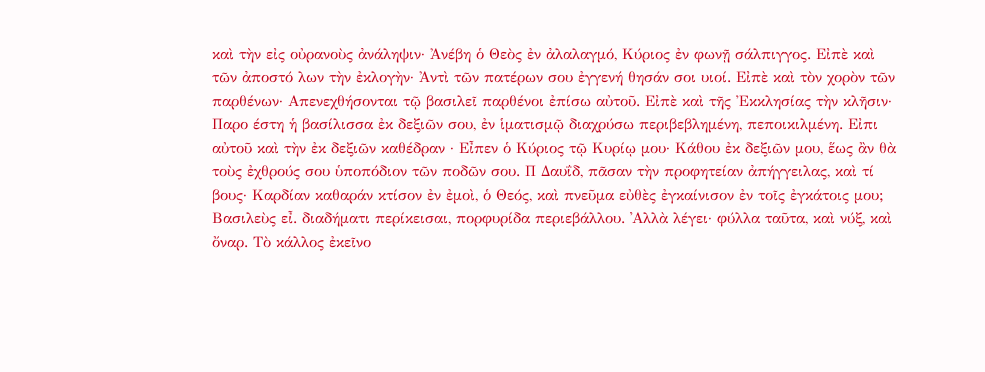καὶ τὴν εἰς οὐρανοὺς ἀνάληψιν· Ἀνέβη ὁ Θεὸς ἐν ἀλαλαγμό, Κύριος ἐν φωνῇ σάλπιγγος. Εἰπὲ καὶ τῶν ἀποστό λων τὴν ἐκλογὴν· Ἀντὶ τῶν πατέρων σου ἐγγενή θησάν σοι υιοί. Εἰπὲ καὶ τὸν χορὸν τῶν παρθένων· Απενεχθήσονται τῷ βασιλεῖ παρθένοι ἐπίσω αὐτοῦ. Εἰπὲ καὶ τῆς Ἐκκλησίας τὴν κλῆσιν· Παρο έστη ἡ βασίλισσα ἐκ δεξιῶν σου, ἐν ἱματισμῷ διαχρύσω περιβεβλημένη, πεποικιλμένη. Εἰπι αὐτοῦ καὶ τὴν ἐκ δεξιῶν καθέδραν · Εἶπεν ὁ Κύριος τῷ Κυρίῳ μου· Κάθου ἐκ δεξιῶν μου, ἕως ἂν θὰ τοὺς ἐχθρούς σου ὑποπόδιον τῶν ποδῶν σου. Π Δαυΐδ, πᾶσαν τὴν προφητείαν ἀπήγγειλας, καὶ τί βους· Καρδίαν καθαράν κτίσον ἐν ἐμοὶ, ὁ Θεός, καὶ πνεῦμα εὐθὲς ἐγκαίνισον ἐν τοῖς ἐγκάτοις μου; Βασιλεὺς εἶ. διαδήματι περίκεισαι, πορφυρίδα περιεβάλλου. ᾿Αλλὰ λέγει· φύλλα ταῦτα, καὶ νύξ, καὶ ὄναρ. Τὸ κάλλος ἐκεῖνο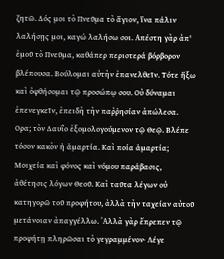ζητῶ. Δός μοι τὸ Πνεῦμα τὸ ἅγιον, ἵνα πάλιν λαλήσῃς μοι, καγώ λαλήσω σοι. Απέστη γὰρ ἀπ' ἐμοῦ τὸ Πνεῦμα, καθάπερ περιστερά βόρβορον βλέπουσα. Βούλομαι αὐτὴν ἐπανελθεῖν. Τότε ἥξω καὶ ὀφθήσομαι τῷ προσώπῳ σου. Οὐ δύναμαι ἐπενεγκεῖν, ἐπειδὴ τὴν παῤῥησίαν ἀπώλεσα. Ορα; τὸν Δαυΐο ἐξομολογούμενον τῷ Θεῷ. Βλέπε τόσον κακὸν ἡ ἁμαρτία. Καὶ ποία ἁμαρτία; Μοιχεία καὶ φόνος καὶ νόμου παράβασις, ἀθέτησις λόγων Θεοῦ. Καὶ ταῦτα λέγων οὐ κατηγορῶ τοῦ προφήτου, ἀλλὰ τὴν ταχείαν αὐτοῦ μετάνοιαν ἀπαγγέλλω. ᾿Αλλὰ γὰρ ἔπρεπεν τῷ προφήτῃ πληρῶσαι τὸ γεγραμμένον· Λέγε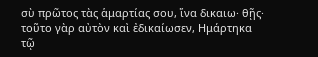σὺ πρῶτος τὰς ἁμαρτίας σου, ἵνα δικαιω· θῇς· τοῦτο γὰρ αὐτὸν καὶ ἐδικαίωσεν, Ημάρτηκα τῷ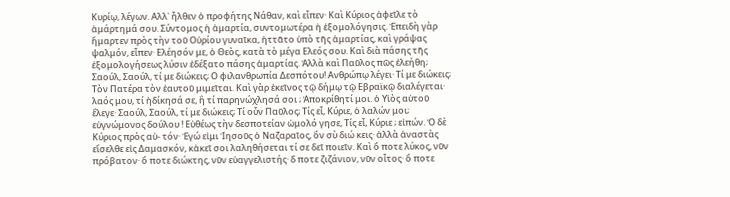Κυρίῳ, λέγων. Αλλ᾽ ἦλθεν ὁ προφήτης Νάθαν, καὶ εἶπεν· Καὶ Κύριος ἀφεῖλε τὸ ἁμάρτημά σου. Σύντομος ἡ ἁμαρτία, συντομωτέρα ἡ ἐξομολόγησις. Ἐπειδὴ γὰρ ἥμαρτεν πρὸς τὴν τοῦ Οὐρίου γυναῖκα, ἡττᾶτο ὑπὸ τῆς ἁμαρτίας, καὶ γράψας ψαλμόν, εἶπεν· Ελέησόν με, ὁ Θεὸς, κατὰ τὸ μέγα Ελεός σου. Καὶ διὰ πάσης τῆς ἐξομολογήσεως λύσιν ἐδέξατο πάσης ἁμαρτίας. Ἀλλὰ καὶ Παῦλος πῶς ἐλεήθη; Σαούλ, Σαούλ, τί με διώκεις; Ο φιλανθρωπία Δεσπότου! Ανθρώπῳ λέγει· Τί με διώκεις; Τὸν Πατέρα τὸν ἑαυτοῦ μιμεῖται. Καὶ γὰρ ἐκεῖνος τῷ δήμῳ τῷ Εβραϊκῷ διαλέγεται· λαός μου, τί ἠδίκησά σε, ἢ τί παρηνώχλησά σοι ; Ἀποκρίθητί μοι. ὁ Υἱὸς αὐτοῦ ἔλεγε· Σαούλ, Σαούλ, τί με διώκεις; Τί οὖν Παῦλος; Τίς εἶ, Κύριε, ὁ λαλών μοι; εὐγνώμονος δούλου ! Εὐθέως τὴν δεσποτείαν ὡμολό γησε, Τίς εἶ, Κύριε ; εἰπών. Ὁ δὲ Κύριος πρὸς αὐ- τόν· Ἐγώ εἰμι Ἰησοῦς ὁ Ναζαραῖος, ὃν σὺ διώ κεις· ἀλλὰ ἀναστὰς εἴσελθε εἰς Δαμασκόν, κἀκεῖ σοι λαληθήσεται τί σε δεῖ ποιεῖν. Καὶ ὅ ποτε λύκος, νῦν πρόβατον· ὅ ποτε διώκτης, νῦν εὐαγγελιστής· δ ποτε ζιζάνιον, νῦν οἶτος· ὅ ποτε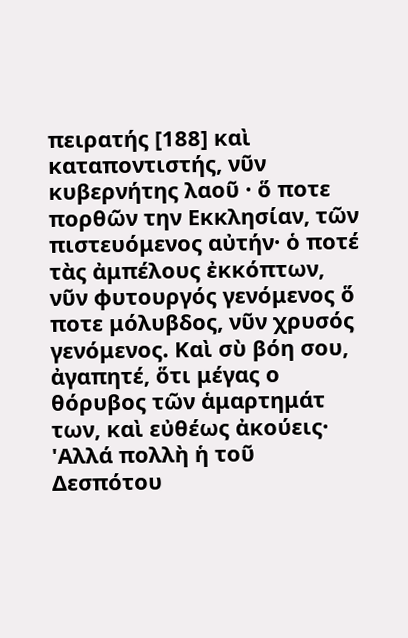πειρατής [188] καὶ καταποντιστής, νῦν κυβερνήτης λαοῦ · ὅ ποτε πορθῶν την Εκκλησίαν, τῶν πιστευόμενος αὐτήν· ὁ ποτέ τὰς ἀμπέλους ἐκκόπτων, νῦν φυτουργός γενόμενος ὅ ποτε μόλυβδος, νῦν χρυσός γενόμενος. Καὶ σὺ βόη σου, ἀγαπητέ, ὅτι μέγας ο θόρυβος τῶν ἁμαρτημάτ των, καὶ εὐθέως ἀκούεις· 'Αλλά πολλὴ ἡ τοῦ Δεσπότου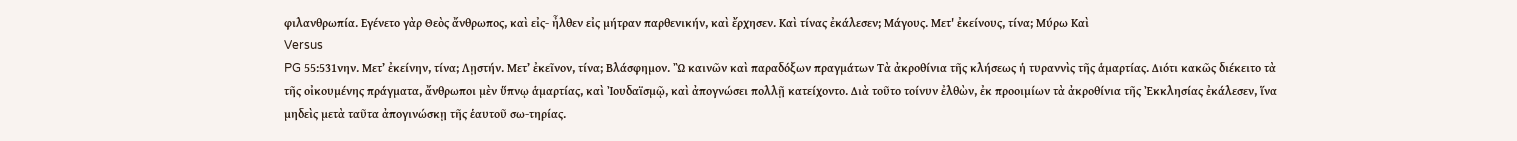φιλανθρωπία. Εγένετο γὰρ Θεὸς ἄνθρωπος, καὶ εἰς- ἦλθεν εἰς μήτραν παρθενικήν, καὶ ἔρχησεν. Καὶ τίνας ἐκάλεσεν; Μάγους. Μετ' ἐκείνους, τίνα; Μύρω Καὶ
Versus
PG 55:531νην. Μετ’ ἐκείνην, τίνα; Λῃστήν. Μετ’ ἐκεῖνον, τίνα; Βλάσφημον. Ὢ καινῶν καὶ παραδόξων πραγμάτων Τὰ ἀκροθίνια τῆς κλήσεως ἡ τυραννὶς τῆς ἁμαρτίας. Διότι κακῶς διέκειτο τὰ τῆς οἰκουμένης πράγματα, ἄνθρωποι μὲν ὕπνῳ ἁμαρτίας, καὶ Ἰουδαϊσμῷ, καὶ ἀπογνώσει πολλῇ κατείχοντο. Διὰ τοῦτο τοίνυν ἐλθὼν, ἐκ προοιμίων τὰ ἀκροθίνια τῆς Ἐκκλησίας ἐκάλεσεν, ἵνα μηδεὶς μετὰ ταῦτα ἀπογινώσκῃ τῆς ἑαυτοῦ σω-τηρίας.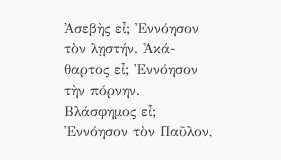Ἀσεβὴς εἶ; Ἐννόησον τὸν λῃστήν. Ἀκά-θαρτος εἶ; Ἐννόησον τὴν πόρνην. Βλάσφημος εἶ; Ἐννόησον τὸν Παῦλον,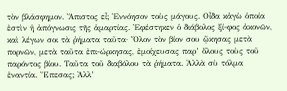τὸν βλάσφημον. Ἄπιστος εἶ; Ἐννόησον τοὺς μάγους. Οἶδα κἀγὼ ὁποία ἐστὶν ἡ ἀπόγνωσις τῆς ἁμαρτίας. Ἐφέστηκεν ὁ διάβολος ξί-φος ἀκονῶν, καὶ λέγων σοι τὰ ῥήματα ταῦτα· Ὅλον τὸν βίον σου ᾤκησας μετὰ πορνῶν, μετὰ ταῦτα ἐπι-ώρκησας, ἐμοίχευσας παρ’ ὅλους τοὺς τοῦ παρόντος βίου. Ταῦτα τοῦ διαβόλου τὰ ῥήματα. Ἀλλὰ σὺ τόλμα ἐναντία. Ἔπεσας; Ἀλλ’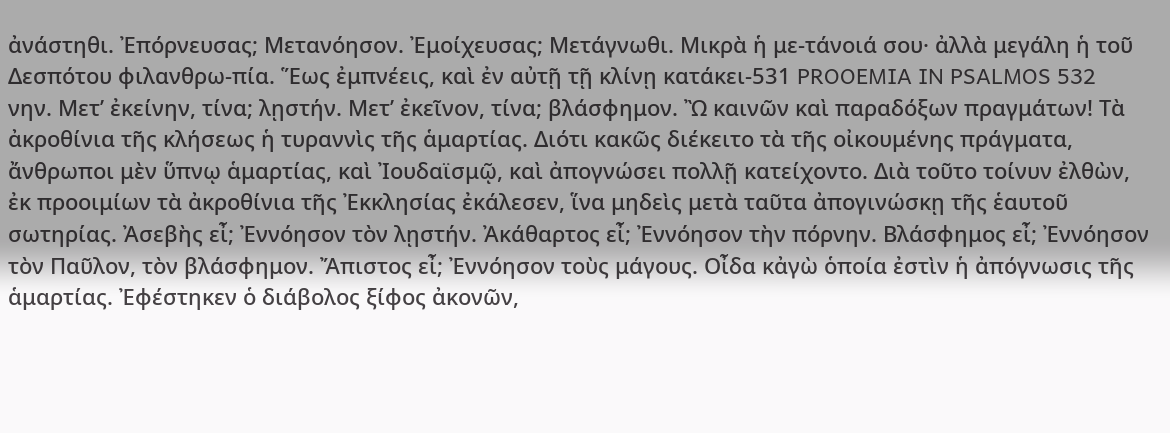ἀνάστηθι. Ἐπόρνευσας; Μετανόησον. Ἐμοίχευσας; Μετάγνωθι. Μικρὰ ἡ με-τάνοιά σου· ἀλλὰ μεγάλη ἡ τοῦ Δεσπότου φιλανθρω-πία. Ἕως ἐμπνέεις, καὶ ἐν αὐτῇ τῇ κλίνῃ κατάκει-531 PROOEMIA IN PSALMOS 532
νην. Μετ’ ἐκείνην, τίνα; λῃστήν. Μετ’ ἐκεῖνον, τίνα; βλάσφημον. Ὢ καινῶν καὶ παραδόξων πραγμάτων! Τὰ ἀκροθίνια τῆς κλήσεως ἡ τυραννὶς τῆς ἁμαρτίας. Διότι κακῶς διέκειτο τὰ τῆς οἰκουμένης πράγματα, ἄνθρωποι μὲν ὕπνῳ ἁμαρτίας, καὶ Ἰουδαϊσμῷ, καὶ ἀπογνώσει πολλῇ κατείχοντο. Διὰ τοῦτο τοίνυν ἐλθὼν, ἐκ προοιμίων τὰ ἀκροθίνια τῆς Ἐκκλησίας ἐκάλεσεν, ἵνα μηδεὶς μετὰ ταῦτα ἀπογινώσκῃ τῆς ἑαυτοῦ σωτηρίας. Ἀσεβὴς εἶ; Ἐννόησον τὸν λῃστήν. Ἀκάθαρτος εἶ; Ἐννόησον τὴν πόρνην. Βλάσφημος εἶ; Ἐννόησον τὸν Παῦλον, τὸν βλάσφημον. Ἄπιστος εἶ; Ἐννόησον τοὺς μάγους. Οἶδα κἀγὼ ὁποία ἐστὶν ἡ ἀπόγνωσις τῆς ἁμαρτίας. Ἐφέστηκεν ὁ διάβολος ξίφος ἀκονῶν,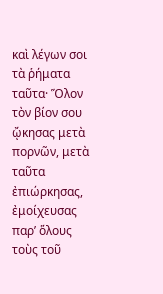καὶ λέγων σοι τὰ ῥήματα ταῦτα· Ὅλον τὸν βίον σου ᾤκησας μετὰ πορνῶν, μετὰ ταῦτα ἐπιώρκησας, ἐμοίχευσας παρ’ ὅλους τοὺς τοῦ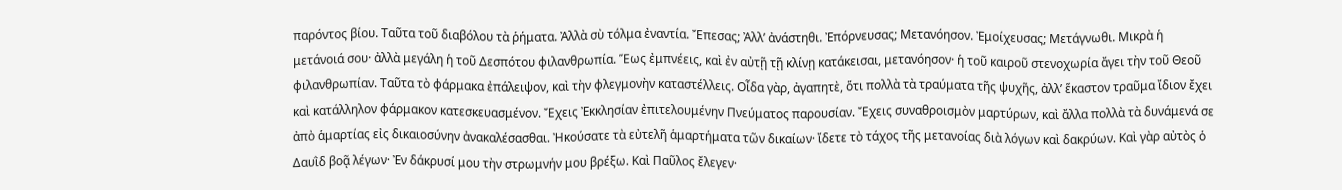παρόντος βίου. Ταῦτα τοῦ διαβόλου τὰ ῥήματα. Ἀλλὰ σὺ τόλμα ἐναντία. Ἔπεσας; Ἀλλ’ ἀνάστηθι. Ἐπόρνευσας; Μετανόησον. Ἐμοίχευσας; Μετάγνωθι. Μικρὰ ἡ μετάνοιά σου· ἀλλὰ μεγάλη ἡ τοῦ Δεσπότου φιλανθρωπία. Ἕως ἐμπνέεις, καὶ ἐν αὐτῇ τῇ κλίνῃ κατάκεισαι, μετανόησον· ἡ τοῦ καιροῦ στενοχωρία ἄγει τὴν τοῦ Θεοῦ φιλανθρωπίαν. Ταῦτα τὸ φάρμακα ἐπάλειψον, καὶ τὴν φλεγμονὴν καταστέλλεις. Οἶδα γὰρ, ἀγαπητὲ, ὅτι πολλὰ τὰ τραύματα τῆς ψυχῆς, ἀλλ’ ἕκαστον τραῦμα ἴδιον ἔχει καὶ κατάλληλον φάρμακον κατεσκευασμένον. Ἔχεις Ἐκκλησίαν ἐπιτελουμένην Πνεύματος παρουσίαν. Ἔχεις συναθροισμὸν μαρτύρων, καὶ ἄλλα πολλὰ τὰ δυνάμενά σε ἀπὸ ἁμαρτίας εἰς δικαιοσύνην ἀνακαλέσασθαι. Ἠκούσατε τὰ εὐτελῆ ἁμαρτήματα τῶν δικαίων· ἴδετε τὸ τάχος τῆς μετανοίας διὰ λόγων καὶ δακρύων. Καὶ γὰρ αὐτὸς ὁ Δαυῒδ βοᾷ λέγων· Ἐν δάκρυσί μου τὴν στρωμνήν μου βρέξω. Καὶ Παῦλος ἔλεγεν·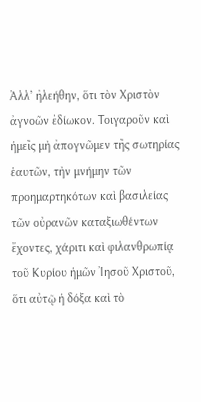Ἀλλ’ ἠλεήθην, ὅτι τὸν Χριστὸν ἀγνοῶν ἐδίωκον. Τοιγαροῦν καὶ ἡμεῖς μὴ ἀπογνῶμεν τῆς σωτηρίας ἑαυτῶν, τὴν μνήμην τῶν προημαρτηκότων καὶ βασιλείας τῶν οὐρανῶν καταξιωθέντων ἔχοντες, χάριτι καὶ φιλανθρωπίᾳ τοῦ Κυρίου ἡμῶν Ἰησοῦ Χριστοῦ, ὅτι αὐτῷ ἡ δόξα καὶ τὸ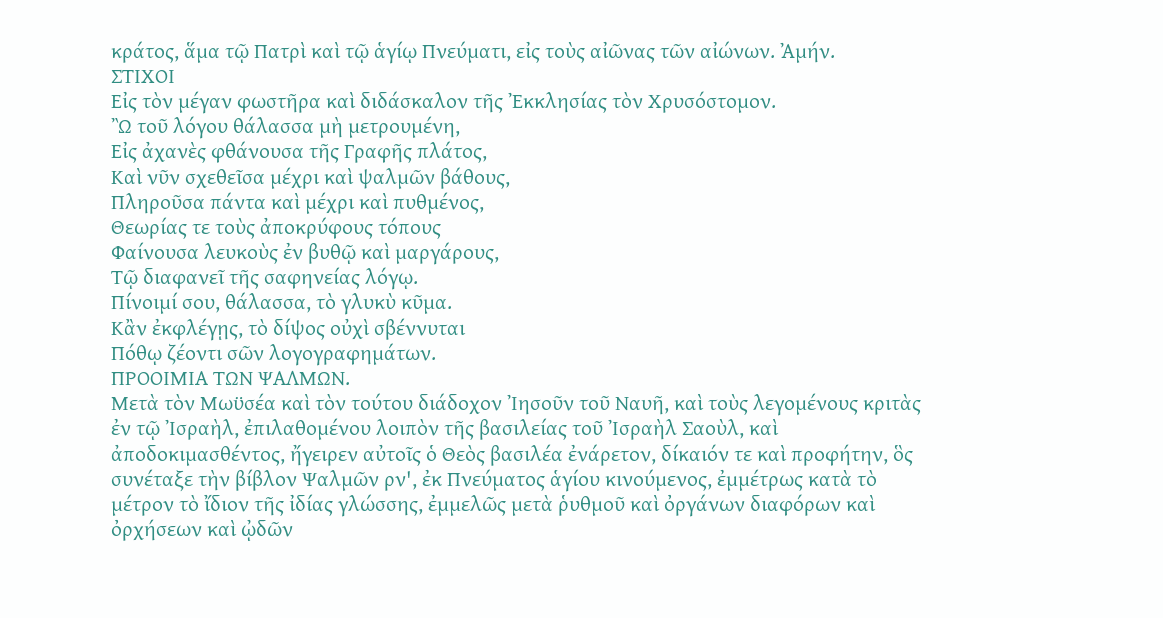κράτος, ἅμα τῷ Πατρὶ καὶ τῷ ἁγίῳ Πνεύματι, εἰς τοὺς αἰῶνας τῶν αἰώνων. Ἀμήν.
ΣΤΙΧΟΙ
Εἰς τὸν μέγαν φωστῆρα καὶ διδάσκαλον τῆς Ἐκκλησίας τὸν Χρυσόστομον.
Ὢ τοῦ λόγου θάλασσα μὴ μετρουμένη,
Εἰς ἀχανὲς φθάνουσα τῆς Γραφῆς πλάτος,
Καὶ νῦν σχεθεῖσα μέχρι καὶ ψαλμῶν βάθους,
Πληροῦσα πάντα καὶ μέχρι καὶ πυθμένος,
Θεωρίας τε τοὺς ἀποκρύφους τόπους
Φαίνουσα λευκοὺς ἐν βυθῷ καὶ μαργάρους,
Τῷ διαφανεῖ τῆς σαφηνείας λόγῳ.
Πίνοιμί σου, θάλασσα, τὸ γλυκὺ κῦμα.
Κἂν ἐκφλέγῃς, τὸ δίψος οὐχὶ σβέννυται
Πόθῳ ζέοντι σῶν λογογραφημάτων.
ΠΡΟΟΙΜΙΑ ΤΩΝ ΨΑΛΜΩΝ.
Μετὰ τὸν Μωϋσέα καὶ τὸν τούτου διάδοχον Ἰησοῦν τοῦ Ναυῆ, καὶ τοὺς λεγομένους κριτὰς ἐν τῷ Ἰσραὴλ, ἐπιλαθομένου λοιπὸν τῆς βασιλείας τοῦ Ἰσραὴλ Σαοὺλ, καὶ ἀποδοκιμασθέντος, ἤγειρεν αὐτοῖς ὁ Θεὸς βασιλέα ἐνάρετον, δίκαιόν τε καὶ προφήτην, ὃς συνέταξε τὴν βίβλον Ψαλμῶν ρν', ἐκ Πνεύματος ἁγίου κινούμενος, ἐμμέτρως κατὰ τὸ μέτρον τὸ ἴδιον τῆς ἰδίας γλώσσης, ἐμμελῶς μετὰ ῥυθμοῦ καὶ ὀργάνων διαφόρων καὶ ὀρχήσεων καὶ ᾠδῶν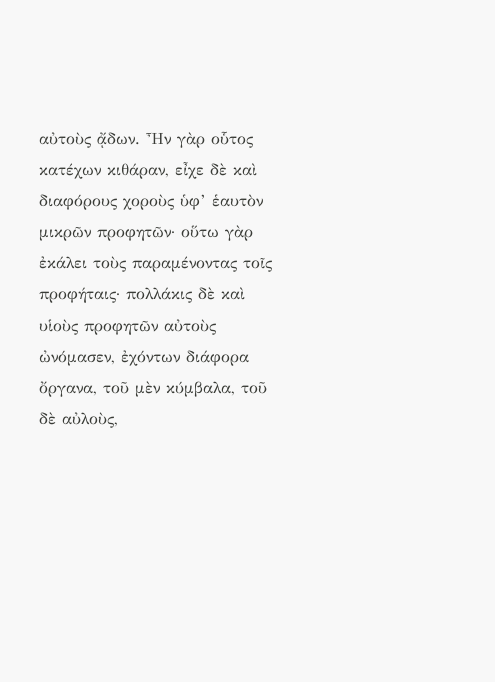αὐτοὺς ᾄδων. Ἦν γὰρ οὗτος κατέχων κιθάραν, εἶχε δὲ καὶ διαφόρους χοροὺς ὑφ’ ἑαυτὸν μικρῶν προφητῶν· οὕτω γὰρ ἐκάλει τοὺς παραμένοντας τοῖς προφήταις· πολλάκις δὲ καὶ υἱοὺς προφητῶν αὐτοὺς ὠνόμασεν, ἐχόντων διάφορα ὄργανα, τοῦ μὲν κύμβαλα, τοῦ δὲ αὐλοὺς,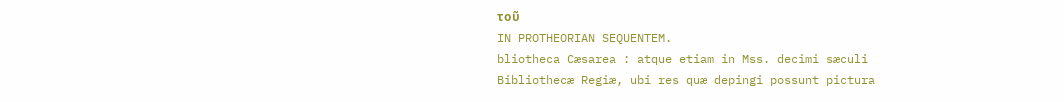τοῦ
IN PROTHEORIAN SEQUENTEM.
bliotheca Cæsarea : atque etiam in Mss. decimi sæculi Bibliothecæ Regiæ, ubi res quæ depingi possunt pictura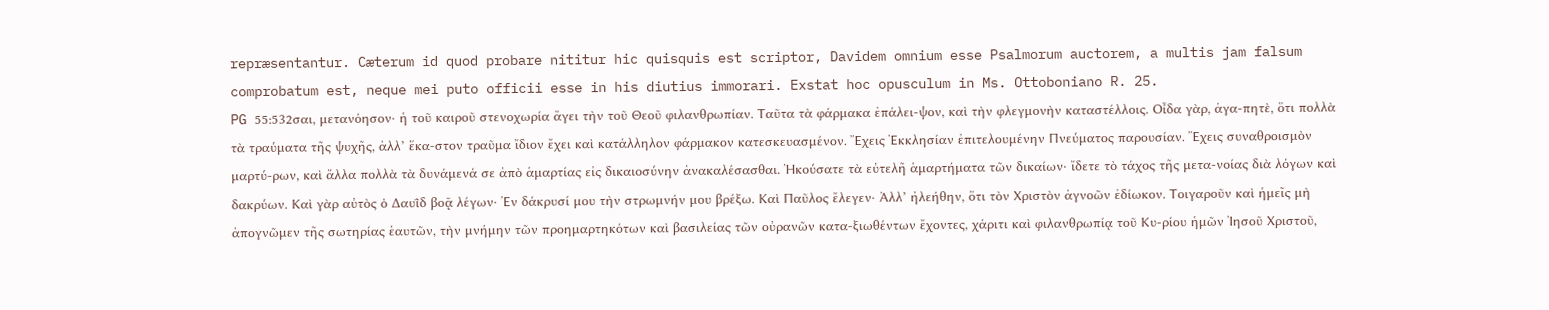repræsentantur. Cæterum id quod probare nititur hic quisquis est scriptor, Davidem omnium esse Psalmorum auctorem, a multis jam falsum comprobatum est, neque mei puto officii esse in his diutius immorari. Exstat hoc opusculum in Ms. Ottoboniano R. 25.
PG 55:532σαι, μετανόησον· ἡ τοῦ καιροῦ στενοχωρία ἄγει τὴν τοῦ Θεοῦ φιλανθρωπίαν. Ταῦτα τὰ φάρμακα ἐπάλει-ψον, καὶ τὴν φλεγμονὴν καταστέλλοις. Οἶδα γὰρ, ἀγα-πητὲ, ὅτι πολλὰ τὰ τραύματα τῆς ψυχῆς, ἀλλ’ ἕκα-στον τραῦμα ἴδιον ἔχει καὶ κατάλληλον φάρμακον κατεσκευασμένον. Ἔχεις Ἐκκλησίαν ἐπιτελουμένην Πνεύματος παρουσίαν. Ἔχεις συναθροισμὸν μαρτύ-ρων, καὶ ἄλλα πολλὰ τὰ δυνάμενά σε ἀπὸ ἁμαρτίας εἰς δικαιοσύνην ἀνακαλέσασθαι. Ἠκούσατε τὰ εὐτελῆ ἁμαρτήματα τῶν δικαίων· ἴδετε τὸ τάχος τῆς μετα-νοίας διὰ λόγων καὶ δακρύων. Καὶ γὰρ αὐτὸς ὁ Δαυὶ̈δ βοᾷ λέγων· Ἐν δάκρυσί μου τὴν στρωμνήν μου βρέξω. Καὶ Παῦλος ἔλεγεν· Ἀλλ’ ἠλεήθην, ὅτι τὸν Χριστὸν ἀγνοῶν ἐδίωκον. Τοιγαροῦν καὶ ἡμεῖς μὴ ἀπογνῶμεν τῆς σωτηρίας ἑαυτῶν, τὴν μνήμην τῶν προημαρτηκότων καὶ βασιλείας τῶν οὐρανῶν κατα-ξιωθέντων ἔχοντες, χάριτι καὶ φιλανθρωπίᾳ τοῦ Κυ-ρίου ἡμῶν Ἰησοῦ Χριστοῦ,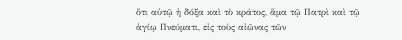ὅτι αὐτῷ ἡ δόξα καὶ τὸ κράτος, ἅμα τῷ Πατρὶ καὶ τῷ ἁγίῳ Πνεύματι, εἰς τοὺς αἰῶνας τῶν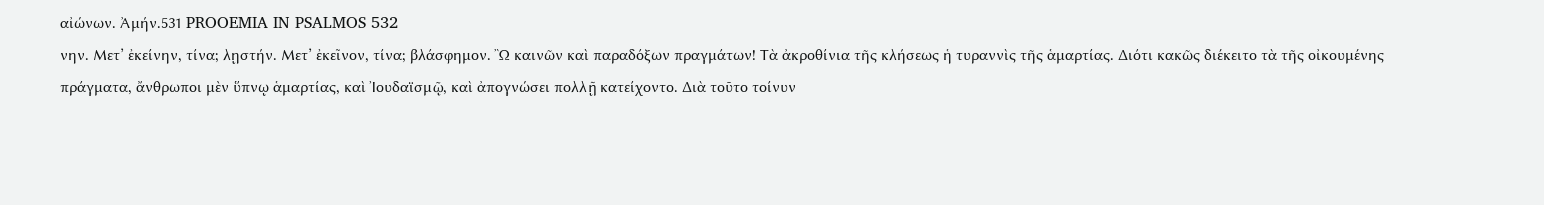αἰώνων. Ἀμήν.531 PROOEMIA IN PSALMOS 532
νην. Μετ’ ἐκείνην, τίνα; λῃστήν. Μετ’ ἐκεῖνον, τίνα; βλάσφημον. Ὢ καινῶν καὶ παραδόξων πραγμάτων! Τὰ ἀκροθίνια τῆς κλήσεως ἡ τυραννὶς τῆς ἁμαρτίας. Διότι κακῶς διέκειτο τὰ τῆς οἰκουμένης πράγματα, ἄνθρωποι μὲν ὕπνῳ ἁμαρτίας, καὶ Ἰουδαϊσμῷ, καὶ ἀπογνώσει πολλῇ κατείχοντο. Διὰ τοῦτο τοίνυν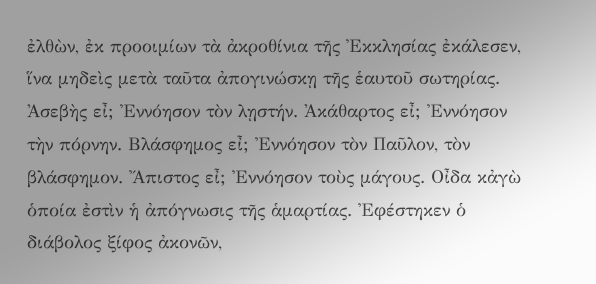ἐλθὼν, ἐκ προοιμίων τὰ ἀκροθίνια τῆς Ἐκκλησίας ἐκάλεσεν, ἵνα μηδεὶς μετὰ ταῦτα ἀπογινώσκῃ τῆς ἑαυτοῦ σωτηρίας. Ἀσεβὴς εἶ; Ἐννόησον τὸν λῃστήν. Ἀκάθαρτος εἶ; Ἐννόησον τὴν πόρνην. Βλάσφημος εἶ; Ἐννόησον τὸν Παῦλον, τὸν βλάσφημον. Ἄπιστος εἶ; Ἐννόησον τοὺς μάγους. Οἶδα κἀγὼ ὁποία ἐστὶν ἡ ἀπόγνωσις τῆς ἁμαρτίας. Ἐφέστηκεν ὁ διάβολος ξίφος ἀκονῶν,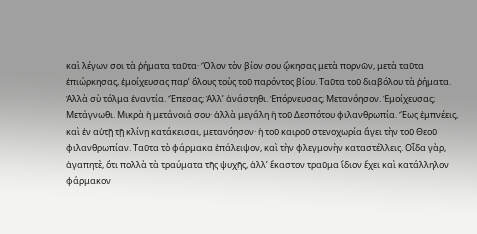καὶ λέγων σοι τὰ ῥήματα ταῦτα· Ὅλον τὸν βίον σου ᾤκησας μετὰ πορνῶν, μετὰ ταῦτα ἐπιώρκησας, ἐμοίχευσας παρ’ ὅλους τοὺς τοῦ παρόντος βίου. Ταῦτα τοῦ διαβόλου τὰ ῥήματα. Ἀλλὰ σὺ τόλμα ἐναντία. Ἔπεσας; Ἀλλ’ ἀνάστηθι. Ἐπόρνευσας; Μετανόησον. Ἐμοίχευσας; Μετάγνωθι. Μικρὰ ἡ μετάνοιά σου· ἀλλὰ μεγάλη ἡ τοῦ Δεσπότου φιλανθρωπία. Ἕως ἐμπνέεις, καὶ ἐν αὐτῇ τῇ κλίνῃ κατάκεισαι, μετανόησον· ἡ τοῦ καιροῦ στενοχωρία ἄγει τὴν τοῦ Θεοῦ φιλανθρωπίαν. Ταῦτα τὸ φάρμακα ἐπάλειψον, καὶ τὴν φλεγμονὴν καταστέλλεις. Οἶδα γὰρ, ἀγαπητὲ, ὅτι πολλὰ τὰ τραύματα τῆς ψυχῆς, ἀλλ’ ἕκαστον τραῦμα ἴδιον ἔχει καὶ κατάλληλον φάρμακον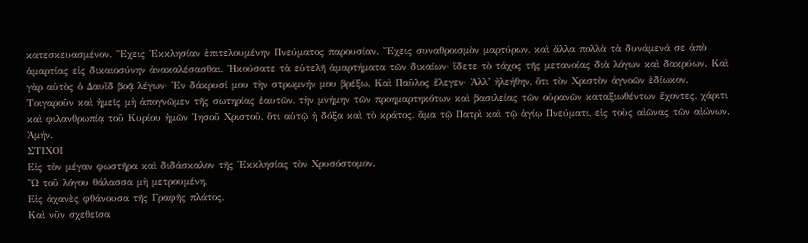κατεσκευασμένον. Ἔχεις Ἐκκλησίαν ἐπιτελουμένην Πνεύματος παρουσίαν. Ἔχεις συναθροισμὸν μαρτύρων, καὶ ἄλλα πολλὰ τὰ δυνάμενά σε ἀπὸ ἁμαρτίας εἰς δικαιοσύνην ἀνακαλέσασθαι. Ἠκούσατε τὰ εὐτελῆ ἁμαρτήματα τῶν δικαίων· ἴδετε τὸ τάχος τῆς μετανοίας διὰ λόγων καὶ δακρύων. Καὶ γὰρ αὐτὸς ὁ Δαυῒδ βοᾷ λέγων· Ἐν δάκρυσί μου τὴν στρωμνήν μου βρέξω. Καὶ Παῦλος ἔλεγεν· Ἀλλ’ ἠλεήθην, ὅτι τὸν Χριστὸν ἀγνοῶν ἐδίωκον. Τοιγαροῦν καὶ ἡμεῖς μὴ ἀπογνῶμεν τῆς σωτηρίας ἑαυτῶν, τὴν μνήμην τῶν προημαρτηκότων καὶ βασιλείας τῶν οὐρανῶν καταξιωθέντων ἔχοντες, χάριτι καὶ φιλανθρωπίᾳ τοῦ Κυρίου ἡμῶν Ἰησοῦ Χριστοῦ, ὅτι αὐτῷ ἡ δόξα καὶ τὸ κράτος, ἅμα τῷ Πατρὶ καὶ τῷ ἁγίῳ Πνεύματι, εἰς τοὺς αἰῶνας τῶν αἰώνων. Ἀμήν.
ΣΤΙΧΟΙ
Εἰς τὸν μέγαν φωστῆρα καὶ διδάσκαλον τῆς Ἐκκλησίας τὸν Χρυσόστομον.
Ὢ τοῦ λόγου θάλασσα μὴ μετρουμένη,
Εἰς ἀχανὲς φθάνουσα τῆς Γραφῆς πλάτος,
Καὶ νῦν σχεθεῖσα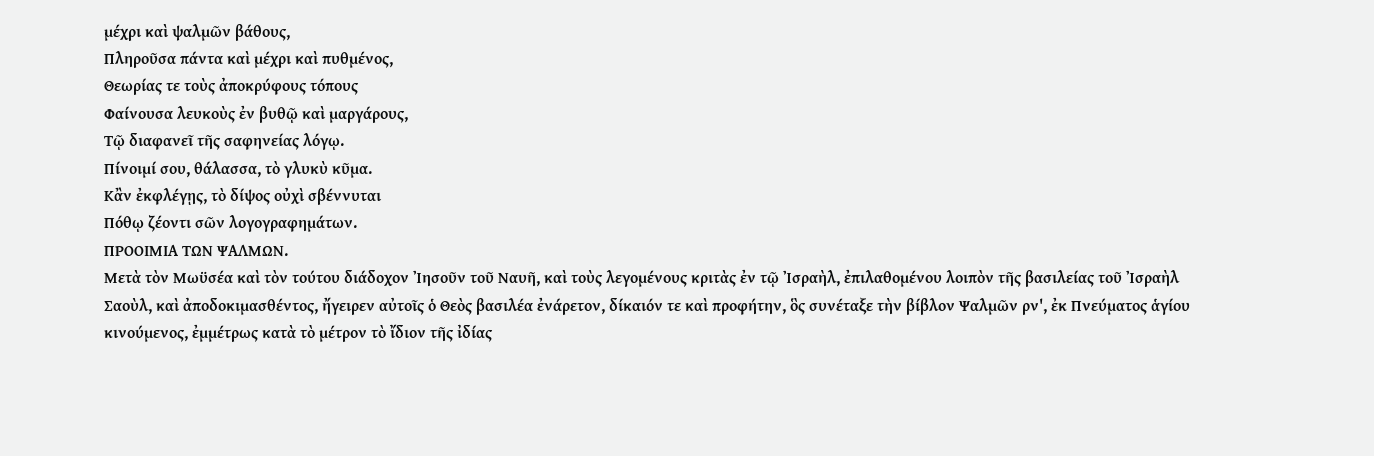μέχρι καὶ ψαλμῶν βάθους,
Πληροῦσα πάντα καὶ μέχρι καὶ πυθμένος,
Θεωρίας τε τοὺς ἀποκρύφους τόπους
Φαίνουσα λευκοὺς ἐν βυθῷ καὶ μαργάρους,
Τῷ διαφανεῖ τῆς σαφηνείας λόγῳ.
Πίνοιμί σου, θάλασσα, τὸ γλυκὺ κῦμα.
Κἂν ἐκφλέγῃς, τὸ δίψος οὐχὶ σβέννυται
Πόθῳ ζέοντι σῶν λογογραφημάτων.
ΠΡΟΟΙΜΙΑ ΤΩΝ ΨΑΛΜΩΝ.
Μετὰ τὸν Μωϋσέα καὶ τὸν τούτου διάδοχον Ἰησοῦν τοῦ Ναυῆ, καὶ τοὺς λεγομένους κριτὰς ἐν τῷ Ἰσραὴλ, ἐπιλαθομένου λοιπὸν τῆς βασιλείας τοῦ Ἰσραὴλ Σαοὺλ, καὶ ἀποδοκιμασθέντος, ἤγειρεν αὐτοῖς ὁ Θεὸς βασιλέα ἐνάρετον, δίκαιόν τε καὶ προφήτην, ὃς συνέταξε τὴν βίβλον Ψαλμῶν ρν', ἐκ Πνεύματος ἁγίου κινούμενος, ἐμμέτρως κατὰ τὸ μέτρον τὸ ἴδιον τῆς ἰδίας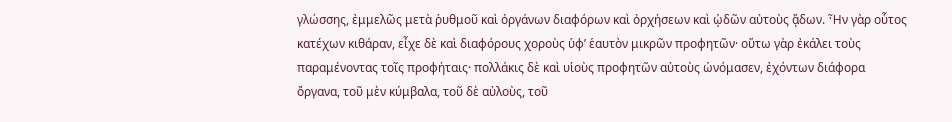γλώσσης, ἐμμελῶς μετὰ ῥυθμοῦ καὶ ὀργάνων διαφόρων καὶ ὀρχήσεων καὶ ᾠδῶν αὐτοὺς ᾄδων. Ἦν γὰρ οὗτος κατέχων κιθάραν, εἶχε δὲ καὶ διαφόρους χοροὺς ὑφ’ ἑαυτὸν μικρῶν προφητῶν· οὕτω γὰρ ἐκάλει τοὺς παραμένοντας τοῖς προφήταις· πολλάκις δὲ καὶ υἱοὺς προφητῶν αὐτοὺς ὠνόμασεν, ἐχόντων διάφορα ὄργανα, τοῦ μὲν κύμβαλα, τοῦ δὲ αὐλοὺς, τοῦ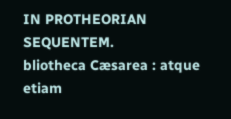IN PROTHEORIAN SEQUENTEM.
bliotheca Cæsarea : atque etiam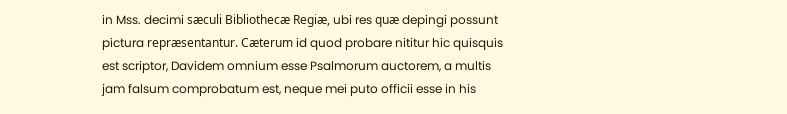in Mss. decimi sæculi Bibliothecæ Regiæ, ubi res quæ depingi possunt pictura repræsentantur. Cæterum id quod probare nititur hic quisquis est scriptor, Davidem omnium esse Psalmorum auctorem, a multis jam falsum comprobatum est, neque mei puto officii esse in his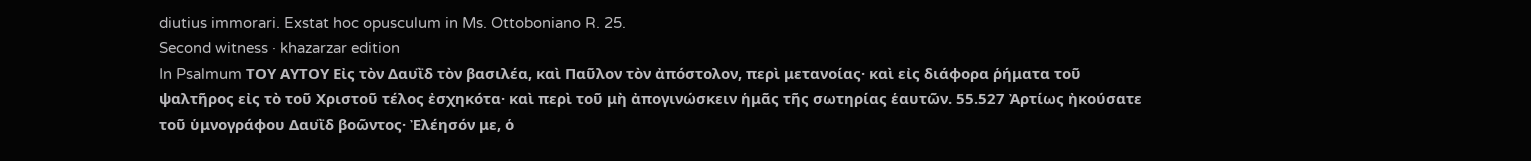diutius immorari. Exstat hoc opusculum in Ms. Ottoboniano R. 25.
Second witness · khazarzar edition
In Psalmum ΤΟΥ ΑΥΤΟΥ Εἰς τὸν Δαυῒδ τὸν βασιλέα, καὶ Παῦλον τὸν ἀπόστολον, περὶ μετανοίας· καὶ εἰς διάφορα ῥήματα τοῦ ψαλτῆρος εἰς τὸ τοῦ Χριστοῦ τέλος ἐσχηκότα· καὶ περὶ τοῦ μὴ ἀπογινώσκειν ἡμᾶς τῆς σωτηρίας ἑαυτῶν. 55.527 Ἀρτίως ἠκούσατε τοῦ ὑμνογράφου Δαυῒδ βοῶντος· Ἐλέησόν με, ὁ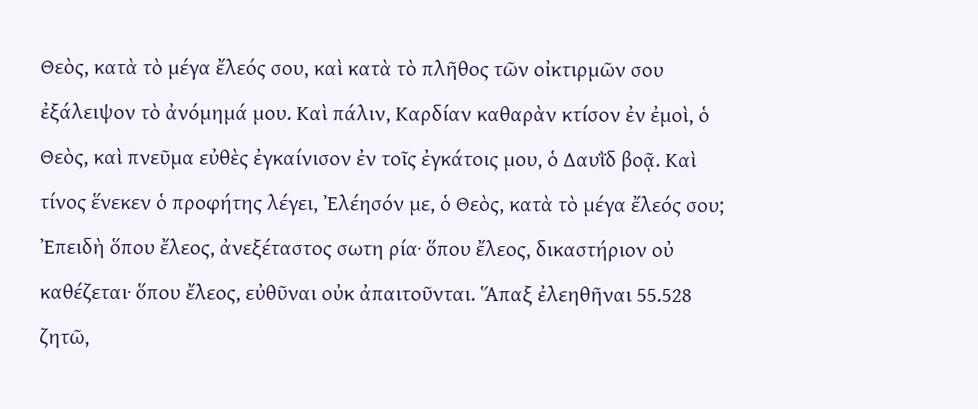Θεὸς, κατὰ τὸ μέγα ἔλεός σου, καὶ κατὰ τὸ πλῆθος τῶν οἰκτιρμῶν σου ἐξάλειψον τὸ ἀνόμημά μου. Καὶ πάλιν, Καρδίαν καθαρὰν κτίσον ἐν ἐμοὶ, ὁ Θεὸς, καὶ πνεῦμα εὐθὲς ἐγκαίνισον ἐν τοῖς ἐγκάτοις μου, ὁ Δαυῒδ βοᾷ. Καὶ τίνος ἕνεκεν ὁ προφήτης λέγει, Ἐλέησόν με, ὁ Θεὸς, κατὰ τὸ μέγα ἔλεός σου; Ἐπειδὴ ὅπου ἔλεος, ἀνεξέταστος σωτη ρία· ὅπου ἔλεος, δικαστήριον οὐ καθέζεται· ὅπου ἔλεος, εὐθῦναι οὐκ ἀπαιτοῦνται. Ἅπαξ ἐλεηθῆναι 55.528 ζητῶ,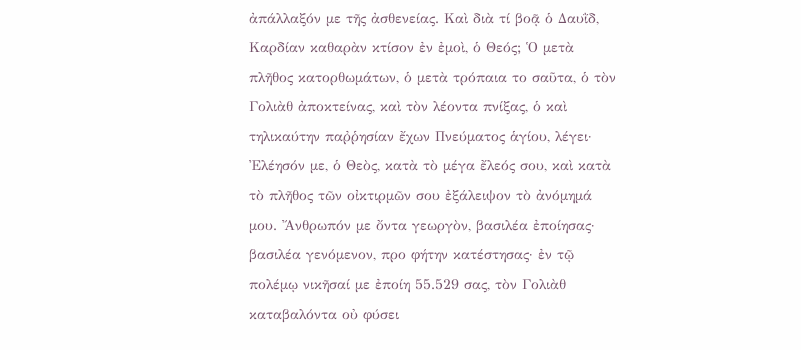ἀπάλλαξόν με τῆς ἀσθενείας. Καὶ διὰ τί βοᾷ ὁ Δαυῒδ, Καρδίαν καθαρὰν κτίσον ἐν ἐμοὶ, ὁ Θεός; Ὁ μετὰ πλῆθος κατορθωμάτων, ὁ μετὰ τρόπαια το σαῦτα, ὁ τὸν Γολιὰθ ἀποκτείνας, καὶ τὸν λέοντα πνίξας, ὁ καὶ τηλικαύτην παῤῥησίαν ἔχων Πνεύματος ἁγίου, λέγει· Ἐλέησόν με, ὁ Θεὸς, κατὰ τὸ μέγα ἔλεός σου, καὶ κατὰ τὸ πλῆθος τῶν οἰκτιρμῶν σου ἐξάλειψον τὸ ἀνόμημά μου. Ἄνθρωπόν με ὄντα γεωργὸν, βασιλέα ἐποίησας· βασιλέα γενόμενον, προ φήτην κατέστησας· ἐν τῷ πολέμῳ νικῆσαί με ἐποίη 55.529 σας, τὸν Γολιὰθ καταβαλόντα οὐ φύσει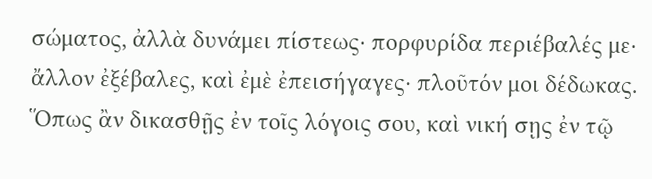σώματος, ἀλλὰ δυνάμει πίστεως· πορφυρίδα περιέβαλές με· ἄλλον ἐξέβαλες, καὶ ἐμὲ ἐπεισήγαγες· πλοῦτόν μοι δέδωκας. Ὅπως ἂν δικασθῇς ἐν τοῖς λόγοις σου, καὶ νική σῃς ἐν τῷ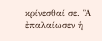κρίνεσθαί σε. Ἃ ἐπαλαίωσεν ἡ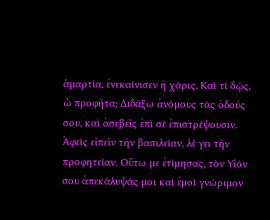ἁμαρτία, ἐνεκαίνισεν ἡ χάρις. Καὶ τί δῷς, ὦ προφῆτα; Διδάξω ἀνόμους τὰς ὁδούς σου, καὶ ἀσεβεῖς ἐπὶ σὲ ἐπιστρέψουσιν. Ἀφεὶς εἰπεῖν τὴν βασιλείαν, λέ γει τὴν προφητείαν. Οὕτω με ἐτίμησας, τὸν Υἱόν σου ἀπεκάλυψάς μοι καὶ ἐμοὶ γνώριμον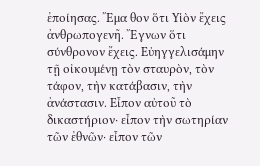ἐποίησας. Ἔμα θον ὅτι Υἱὸν ἔχεις ἀνθρωπογενῆ. Ἔγνων ὅτι σύνθρονον ἔχεις. Εὐηγγελισάμην τῇ οἰκουμένῃ τὸν σταυρὸν, τὸν τάφον, τὴν κατάβασιν, τὴν ἀνάστασιν. Εἶπον αὐτοῦ τὸ δικαστήριον· εἶπον τὴν σωτηρίαν τῶν ἐθνῶν· εἶπον τῶν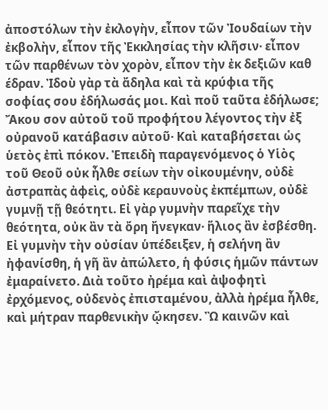ἀποστόλων τὴν ἐκλογὴν, εἶπον τῶν Ἰουδαίων τὴν ἐκβολὴν, εἶπον τῆς Ἐκκλησίας τὴν κλῆσιν· εἶπον τῶν παρθένων τὸν χορὸν, εἶπον τὴν ἐκ δεξιῶν καθ έδραν. Ἰδοὺ γὰρ τὰ ἄδηλα καὶ τὰ κρύφια τῆς σοφίας σου ἐδήλωσάς μοι. Καὶ ποῦ ταῦτα ἐδήλωσε; Ἄκου σον αὐτοῦ τοῦ προφήτου λέγοντος τὴν ἐξ οὐρανοῦ κατάβασιν αὐτοῦ· Καὶ καταβήσεται ὡς ὑετὸς ἐπὶ πόκον. Ἐπειδὴ παραγενόμενος ὁ Υἱὸς τοῦ Θεοῦ οὐκ ἦλθε σείων τὴν οἰκουμένην, οὐδὲ ἀστραπὰς ἀφεὶς, οὐδὲ κεραυνοὺς ἐκπέμπων, οὐδὲ γυμνῇ τῇ θεότητι. Εἰ γὰρ γυμνὴν παρεῖχε τὴν θεότητα, οὐκ ἂν τὰ ὄρη ἤνεγκαν· ἥλιος ἂν ἐσβέσθη. Εἰ γυμνὴν τὴν οὐσίαν ὑπέδειξεν, ἡ σελήνη ἂν ἠφανίσθη, ἡ γῆ ἂν ἀπώλετο, ἡ φύσις ἡμῶν πάντων ἐμαραίνετο. Διὰ τοῦτο ἠρέμα καὶ ἀψοφητὶ ἐρχόμενος, οὐδενὸς ἐπισταμένου, ἀλλὰ ἠρέμα ἦλθε, καὶ μήτραν παρθενικὴν ᾤκησεν. Ὢ καινῶν καὶ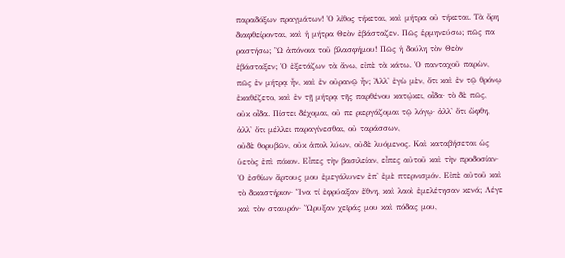παραδόξων πραγμάτων! Ὁ λίθος τήκεται, καὶ μήτρα οὐ τήκεται. Τὰ ὄρη διαφθείρονται, καὶ ἡ μήτρα Θεὸν ἐβάσταζεν. Πῶς ἑρμηνεύσω; πῶς πα ραστήσω; Ὢ ἀπόνοια τοῦ βλασφήμου! Πῶς ἡ δούλη τὸν Θεὸν ἐβάσταξεν; Ὁ ἐξετάζων τὰ ἄνω, εἰπὲ τὰ κάτω. Ὁ πανταχοῦ παρὼν, πῶς ἐν μήτρᾳ ἦν, καὶ ἐν οὐρανῷ ἦν; Ἀλλ' ἐγὼ μὲν, ὅτι καὶ ἐν τῷ θρόνῳ ἐκαθέζετο, καὶ ἐν τῇ μήτρᾳ τῆς παρθένου κατῴκει, οἶδα· τὸ δὲ πῶς, οὐκ οἶδα. Πίστει δέχομαι, οὐ πε ριεργάζομαι τῷ λόγῳ· ἀλλ' ὅτι ὤφθη, ἀλλ' ὅτι μέλλει παραγίνεσθαι, οὐ ταράσσων,
οὐδὲ θορυβῶν, οὐκ ἀπολ λύων, οὐδὲ λυόμενος. Καὶ καταβήσεται ὡς ὑετὸς ἐπὶ πόκον. Εἶπες τὴν βασιλείαν, εἶπες αὐτοῦ καὶ τὴν προδοσίαν· Ὁ ἐσθίων ἄρτους μου ἐμεγάλυνεν ἐπ' ἐμὲ πτερνισμόν. Εἰπὲ αὐτοῦ καὶ τὸ δικαστήριον· Ἵνα τί ἐφρύαξαν ἔθνη, καὶ λαοὶ ἐμελέτησαν κενά; Λέγε καὶ τὸν σταυρόν· Ὤρυξαν χεῖράς μου καὶ πόδας μου,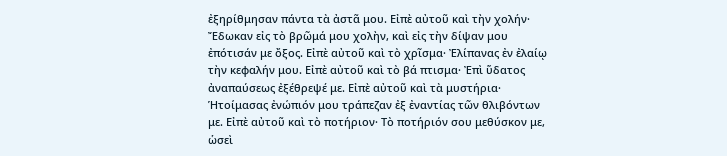ἐξηρίθμησαν πάντα τὰ ἀστᾶ μου. Εἰπὲ αὐτοῦ καὶ τὴν χολήν· Ἔδωκαν εἰς τὸ βρῶμά μου χολὴν, καὶ εἰς τὴν δίψαν μου ἐπότισάν με ὄξος. Εἰπὲ αὐτοῦ καὶ τὸ χρῖσμα· Ἐλίπανας ἐν ἐλαίῳ τὴν κεφαλήν μου. Εἰπὲ αὐτοῦ καὶ τὸ βά πτισμα· Ἐπὶ ὕδατος ἀναπαύσεως ἐξέθρεψέ με. Εἰπὲ αὐτοῦ καὶ τὰ μυστήρια· Ἡτοίμασας ἐνώπιόν μου τράπεζαν ἐξ ἐναντίας τῶν θλιβόντων με. Εἰπὲ αὐτοῦ καὶ τὸ ποτήριον· Τὸ ποτήριόν σου μεθύσκον με, ὡσεὶ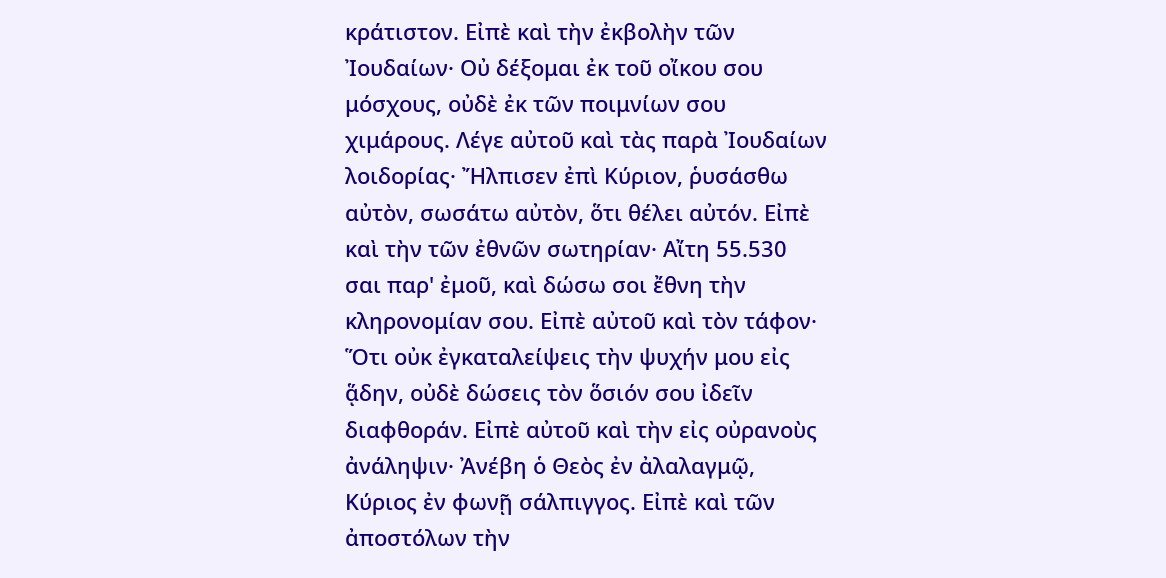κράτιστον. Εἰπὲ καὶ τὴν ἐκβολὴν τῶν Ἰουδαίων· Οὐ δέξομαι ἐκ τοῦ οἴκου σου μόσχους, οὐδὲ ἐκ τῶν ποιμνίων σου χιμάρους. Λέγε αὐτοῦ καὶ τὰς παρὰ Ἰουδαίων λοιδορίας· Ἤλπισεν ἐπὶ Κύριον, ῥυσάσθω αὐτὸν, σωσάτω αὐτὸν, ὅτι θέλει αὐτόν. Εἰπὲ καὶ τὴν τῶν ἐθνῶν σωτηρίαν· Αἴτη 55.530 σαι παρ' ἐμοῦ, καὶ δώσω σοι ἔθνη τὴν κληρονομίαν σου. Εἰπὲ αὐτοῦ καὶ τὸν τάφον· Ὅτι οὐκ ἐγκαταλείψεις τὴν ψυχήν μου εἰς ᾅδην, οὐδὲ δώσεις τὸν ὅσιόν σου ἰδεῖν διαφθοράν. Εἰπὲ αὐτοῦ καὶ τὴν εἰς οὐρανοὺς ἀνάληψιν· Ἀνέβη ὁ Θεὸς ἐν ἀλαλαγμῷ, Κύριος ἐν φωνῇ σάλπιγγος. Εἰπὲ καὶ τῶν ἀποστόλων τὴν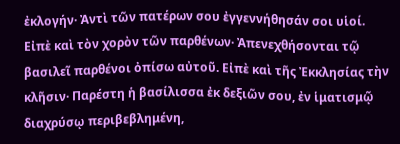ἐκλογήν· Ἀντὶ τῶν πατέρων σου ἐγγεννήθησάν σοι υἱοί. Εἰπὲ καὶ τὸν χορὸν τῶν παρθένων· Ἀπενεχθήσονται τῷ βασιλεῖ παρθένοι ὀπίσω αὐτοῦ. Εἰπὲ καὶ τῆς Ἐκκλησίας τὴν κλῆσιν· Παρέστη ἡ βασίλισσα ἐκ δεξιῶν σου, ἐν ἱματισμῷ διαχρύσῳ περιβεβλημένη,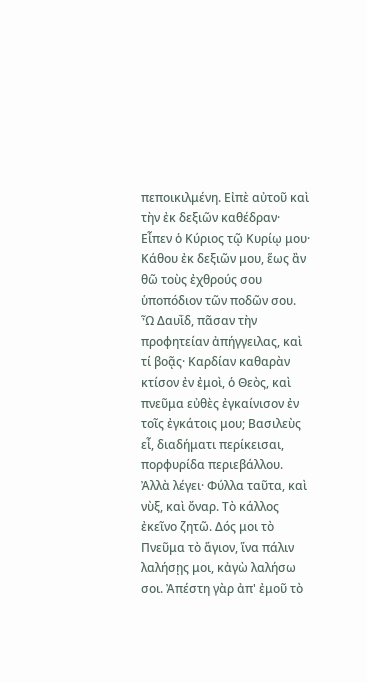πεποικιλμένη. Εἰπὲ αὐτοῦ καὶ τὴν ἐκ δεξιῶν καθέδραν· Εἶπεν ὁ Κύριος τῷ Κυρίῳ μου· Κάθου ἐκ δεξιῶν μου, ἕως ἂν θῶ τοὺς ἐχθρούς σου ὑποπόδιον τῶν ποδῶν σου. Ὦ Δαυῒδ, πᾶσαν τὴν προφητείαν ἀπήγγειλας, καὶ τί βοᾷς· Καρδίαν καθαρὰν κτίσον ἐν ἐμοὶ, ὁ Θεὸς, καὶ πνεῦμα εὐθὲς ἐγκαίνισον ἐν τοῖς ἐγκάτοις μου; Βασιλεὺς εἶ, διαδήματι περίκεισαι, πορφυρίδα περιεβάλλου. Ἀλλὰ λέγει· Φύλλα ταῦτα, καὶ νὺξ, καὶ ὄναρ. Τὸ κάλλος ἐκεῖνο ζητῶ. Δός μοι τὸ Πνεῦμα τὸ ἅγιον, ἵνα πάλιν λαλήσῃς μοι, κἀγὼ λαλήσω σοι. Ἀπέστη γὰρ ἀπ' ἐμοῦ τὸ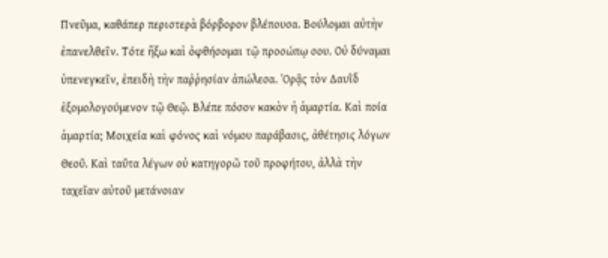Πνεῦμα, καθάπερ περιστερὰ βόρβορον βλέπουσα. Βούλομαι αὐτὴν ἐπανελθεῖν. Τότε ἥξω καὶ ὀφθήσομαι τῷ προσώπῳ σου. Οὐ δύναμαι ὑπενεγκεῖν, ἐπειδὴ τὴν παῤῥησίαν ἀπώλεσα. Ὁρᾷς τὸν Δαυῒδ ἐξομολογούμενον τῷ Θεῷ. Βλέπε πόσον κακὸν ἡ ἁμαρτία. Καὶ ποία ἁμαρτία; Μοιχεία καὶ φόνος καὶ νόμου παράβασις, ἀθέτησις λόγων Θεοῦ. Καὶ ταῦτα λέγων οὐ κατηγορῶ τοῦ προφήτου, ἀλλὰ τὴν ταχεῖαν αὐτοῦ μετάνοιαν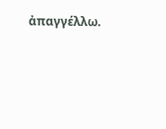ἀπαγγέλλω.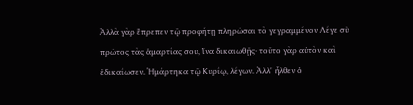Ἀλλὰ γὰρ ἔπρεπεν τῷ προφήτῃ πληρῶσαι τὸ γεγραμμένον Λέγε σὺ πρῶτος τὰς ἁμαρτίας σου, ἵνα δικαιωθῇς· τοῦτο γὰρ αὐτὸν καὶ ἐδικαίωσεν. Ἡμάρτηκα τῷ Κυρίῳ, λέγων. Ἀλλ' ἦλθεν ὁ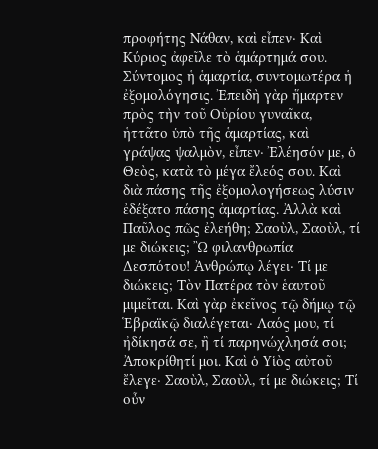προφήτης Νάθαν, καὶ εἶπεν· Καὶ Κύριος ἀφεῖλε τὸ ἁμάρτημά σου. Σύντομος ἡ ἁμαρτία, συντομωτέρα ἡ ἐξομολόγησις. Ἐπειδὴ γὰρ ἥμαρτεν πρὸς τὴν τοῦ Οὐρίου γυναῖκα, ἡττᾶτο ὑπὸ τῆς ἁμαρτίας, καὶ γράψας ψαλμὸν, εἶπεν· Ἐλέησόν με, ὁ Θεὸς, κατὰ τὸ μέγα ἔλεός σου. Καὶ διὰ πάσης τῆς ἐξομολογήσεως λύσιν ἐδέξατο πάσης ἁμαρτίας. Ἀλλὰ καὶ Παῦλος πῶς ἐλεήθη; Σαοὺλ, Σαοὺλ, τί με διώκεις; Ὢ φιλανθρωπία Δεσπότου! Ἀνθρώπῳ λέγει· Τί με διώκεις; Τὸν Πατέρα τὸν ἑαυτοῦ μιμεῖται. Καὶ γὰρ ἐκεῖνος τῷ δήμῳ τῷ Ἑβραϊκῷ διαλέγεται· Λαός μου, τί ἠδίκησά σε, ἢ τί παρηνώχλησά σοι; Ἀποκρίθητί μοι. Καὶ ὁ Υἱὸς αὐτοῦ ἔλεγε· Σαοὺλ, Σαοὺλ, τί με διώκεις; Τί οὖν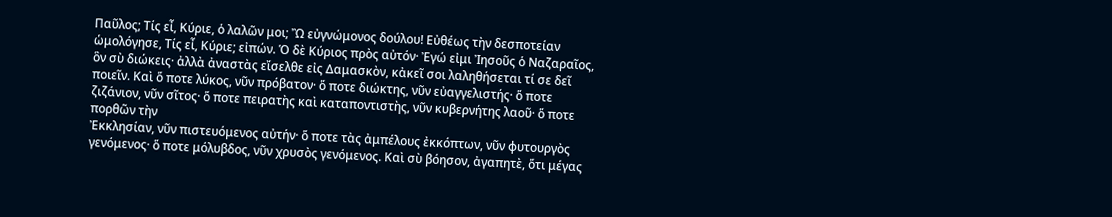Παῦλος; Τίς εἶ, Κύριε, ὁ λαλῶν μοι; Ὢ εὐγνώμονος δούλου! Εὐθέως τὴν δεσποτείαν ὡμολόγησε, Τίς εἶ, Κύριε; εἰπών. Ὁ δὲ Κύριος πρὸς αὐτόν· Ἐγώ εἰμι Ἰησοῦς ὁ Ναζαραῖος, ὃν σὺ διώκεις· ἀλλὰ ἀναστὰς εἴσελθε εἰς Δαμασκὸν, κἀκεῖ σοι λαληθήσεται τί σε δεῖ ποιεῖν. Καὶ ὅ ποτε λύκος, νῦν πρόβατον· ὅ ποτε διώκτης, νῦν εὐαγγελιστής· ὅ ποτε ζιζάνιον, νῦν σῖτος· ὅ ποτε πειρατὴς καὶ καταποντιστὴς, νῦν κυβερνήτης λαοῦ· ὅ ποτε πορθῶν τὴν
Ἐκκλησίαν, νῦν πιστευόμενος αὐτήν· ὅ ποτε τὰς ἀμπέλους ἐκκόπτων, νῦν φυτουργὸς γενόμενος· ὅ ποτε μόλυβδος, νῦν χρυσὸς γενόμενος. Καὶ σὺ βόησον, ἀγαπητὲ, ὅτι μέγας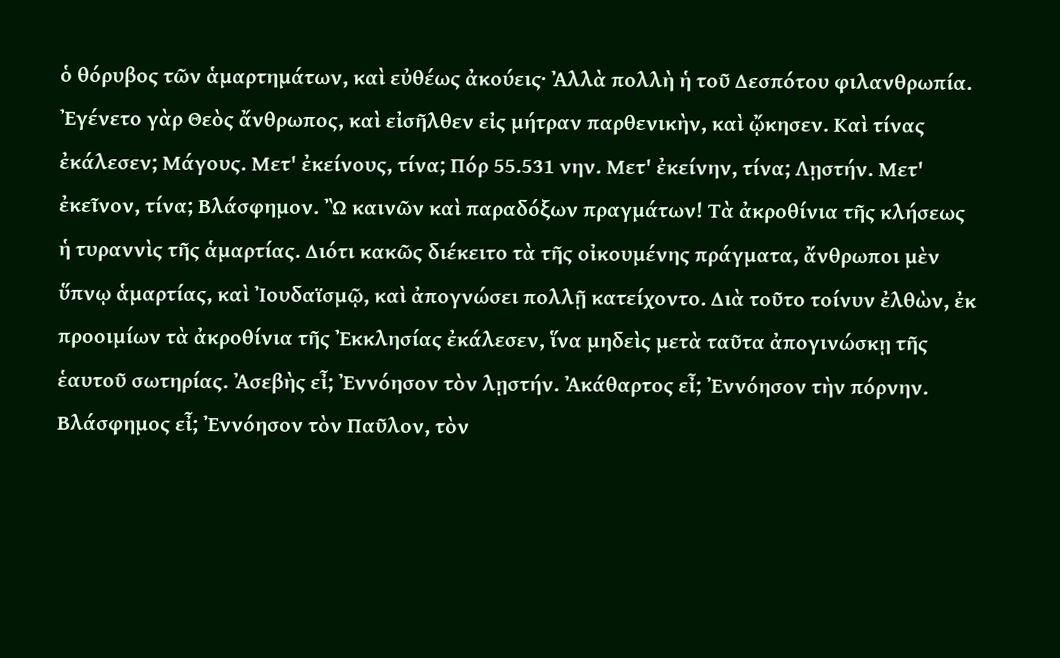ὁ θόρυβος τῶν ἁμαρτημάτων, καὶ εὐθέως ἀκούεις· Ἀλλὰ πολλὴ ἡ τοῦ Δεσπότου φιλανθρωπία. Ἐγένετο γὰρ Θεὸς ἄνθρωπος, καὶ εἰσῆλθεν εἰς μήτραν παρθενικὴν, καὶ ᾤκησεν. Καὶ τίνας ἐκάλεσεν; Μάγους. Μετ' ἐκείνους, τίνα; Πόρ 55.531 νην. Μετ' ἐκείνην, τίνα; Λῃστήν. Μετ' ἐκεῖνον, τίνα; Βλάσφημον. Ὢ καινῶν καὶ παραδόξων πραγμάτων! Τὰ ἀκροθίνια τῆς κλήσεως ἡ τυραννὶς τῆς ἁμαρτίας. Διότι κακῶς διέκειτο τὰ τῆς οἰκουμένης πράγματα, ἄνθρωποι μὲν ὕπνῳ ἁμαρτίας, καὶ Ἰουδαϊσμῷ, καὶ ἀπογνώσει πολλῇ κατείχοντο. Διὰ τοῦτο τοίνυν ἐλθὼν, ἐκ προοιμίων τὰ ἀκροθίνια τῆς Ἐκκλησίας ἐκάλεσεν, ἵνα μηδεὶς μετὰ ταῦτα ἀπογινώσκῃ τῆς ἑαυτοῦ σωτηρίας. Ἀσεβὴς εἶ; Ἐννόησον τὸν λῃστήν. Ἀκάθαρτος εἶ; Ἐννόησον τὴν πόρνην. Βλάσφημος εἶ; Ἐννόησον τὸν Παῦλον, τὸν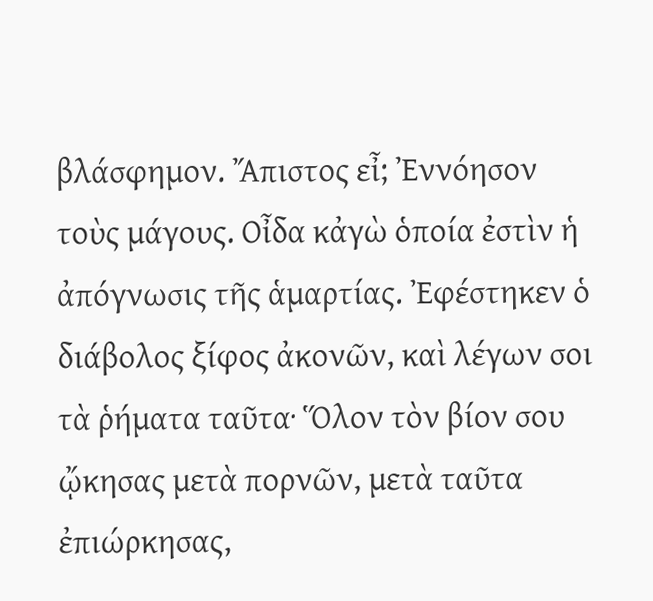βλάσφημον. Ἄπιστος εἶ; Ἐννόησον τοὺς μάγους. Οἶδα κἀγὼ ὁποία ἐστὶν ἡ ἀπόγνωσις τῆς ἁμαρτίας. Ἐφέστηκεν ὁ διάβολος ξίφος ἀκονῶν, καὶ λέγων σοι τὰ ῥήματα ταῦτα· Ὅλον τὸν βίον σου ᾤκησας μετὰ πορνῶν, μετὰ ταῦτα ἐπιώρκησας,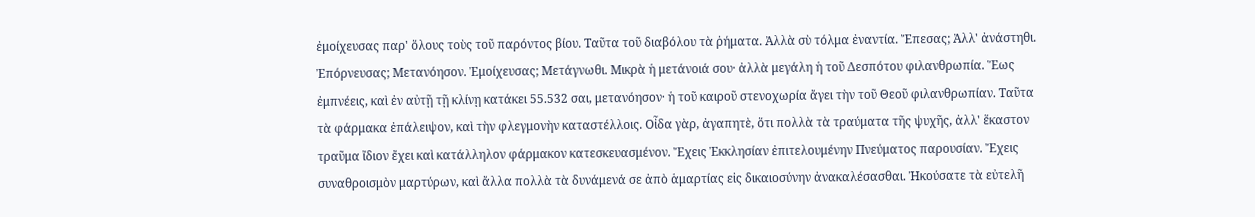ἐμοίχευσας παρ' ὅλους τοὺς τοῦ παρόντος βίου. Ταῦτα τοῦ διαβόλου τὰ ῥήματα. Ἀλλὰ σὺ τόλμα ἐναντία. Ἔπεσας; Ἀλλ' ἀνάστηθι. Ἐπόρνευσας; Μετανόησον. Ἐμοίχευσας; Μετάγνωθι. Μικρὰ ἡ μετάνοιά σου· ἀλλὰ μεγάλη ἡ τοῦ Δεσπότου φιλανθρωπία. Ἕως ἐμπνέεις, καὶ ἐν αὐτῇ τῇ κλίνῃ κατάκει 55.532 σαι, μετανόησον· ἡ τοῦ καιροῦ στενοχωρία ἄγει τὴν τοῦ Θεοῦ φιλανθρωπίαν. Ταῦτα τὰ φάρμακα ἐπάλειψον, καὶ τὴν φλεγμονὴν καταστέλλοις. Οἶδα γὰρ, ἀγαπητὲ, ὅτι πολλὰ τὰ τραύματα τῆς ψυχῆς, ἀλλ' ἕκαστον τραῦμα ἴδιον ἔχει καὶ κατάλληλον φάρμακον κατεσκευασμένον. Ἔχεις Ἐκκλησίαν ἐπιτελουμένην Πνεύματος παρουσίαν. Ἔχεις συναθροισμὸν μαρτύρων, καὶ ἄλλα πολλὰ τὰ δυνάμενά σε ἀπὸ ἁμαρτίας εἰς δικαιοσύνην ἀνακαλέσασθαι. Ἠκούσατε τὰ εὐτελῆ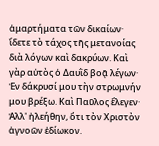ἁμαρτήματα τῶν δικαίων· ἴδετε τὸ τάχος τῆς μετανοίας διὰ λόγων καὶ δακρύων. Καὶ γὰρ αὐτὸς ὁ Δαυῒδ βοᾷ λέγων· Ἐν δάκρυσί μου τὴν στρωμνήν μου βρέξω. Καὶ Παῦλος ἔλεγεν· Ἀλλ' ἠλεήθην, ὅτι τὸν Χριστὸν ἀγνοῶν ἐδίωκον.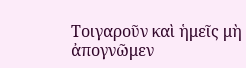Τοιγαροῦν καὶ ἡμεῖς μὴ ἀπογνῶμεν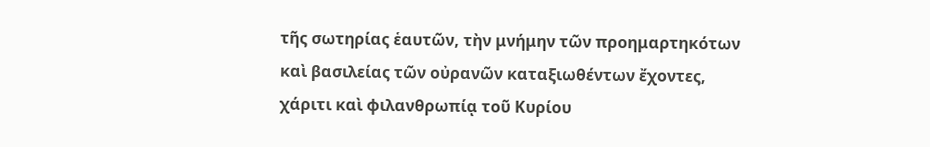τῆς σωτηρίας ἑαυτῶν, τὴν μνήμην τῶν προημαρτηκότων καὶ βασιλείας τῶν οὐρανῶν καταξιωθέντων ἔχοντες, χάριτι καὶ φιλανθρωπίᾳ τοῦ Κυρίου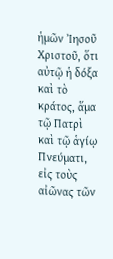ἡμῶν Ἰησοῦ Χριστοῦ, ὅτι αὐτῷ ἡ δόξα καὶ τὸ κράτος, ἅμα τῷ Πατρὶ καὶ τῷ ἁγίῳ Πνεύματι, εἰς τοὺς αἰῶνας τῶν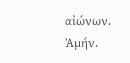αἰώνων. Ἀμήν.